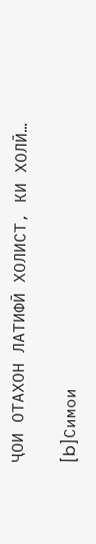ҶОИ ОТАХОН ЛАТИФӢ ХОЛИСТ, КИ ХОЛӢ…

[b]Симои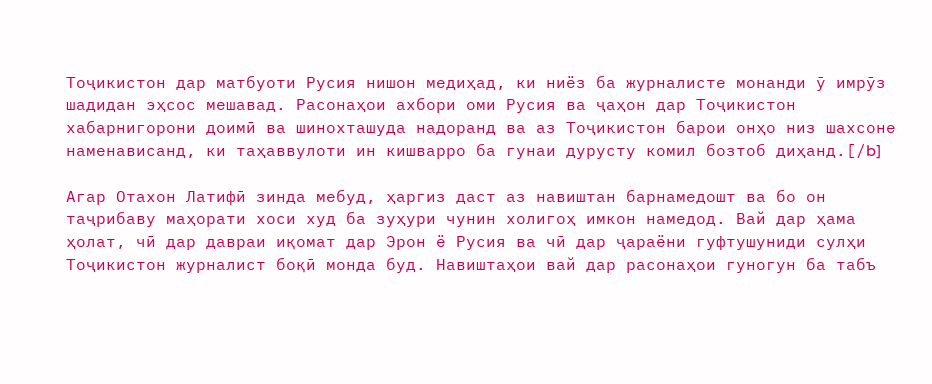Тоҷикистон дар матбуоти Русия нишон медиҳад, ки ниёз ба журналисте монанди ӯ имрӯз шадидан эҳсос мешавад. Расонаҳои ахбори оми Русия ва ҷаҳон дар Тоҷикистон хабарнигорони доимӣ ва шинохташуда надоранд ва аз Тоҷикистон барои онҳо низ шахсоне наменависанд, ки таҳаввулоти ин кишварро ба гунаи дурусту комил бозтоб диҳанд.[/b]

Агар Отахон Латифӣ зинда мебуд, ҳаргиз даст аз навиштан барнамедошт ва бо он таҷрибаву маҳорати хоси худ ба зуҳури чунин холигоҳ имкон намедод. Вай дар ҳама ҳолат, чӣ дар давраи иқомат дар Эрон ё Русия ва чӣ дар ҷараёни гуфтушуниди сулҳи Тоҷикистон журналист боқӣ монда буд. Навиштаҳои вай дар расонаҳои гуногун ба табъ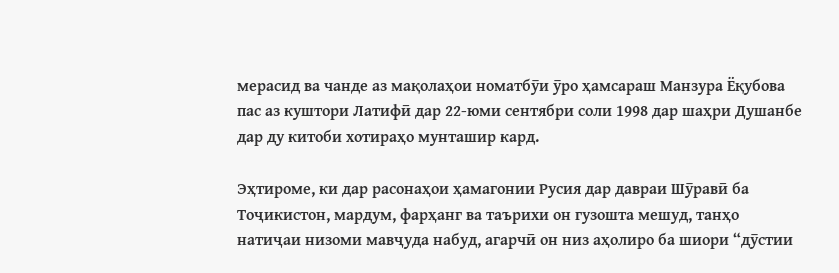мерасид ва чанде аз мақолаҳои номатбӯи ӯро ҳамсараш Манзура Ёқубова пас аз куштори Латифӣ дар 22-юми сентябри соли 1998 дар шаҳри Душанбе дар ду китоби хотираҳо мунташир кард.

Эҳтироме, ки дар расонаҳои ҳамагонии Русия дар давраи Шӯравӣ ба Тоҷикистон, мардум, фарҳанг ва таърихи он гузошта мешуд, танҳо натиҷаи низоми мавҷуда набуд, агарчӣ он низ аҳолиро ба шиори “дӯстии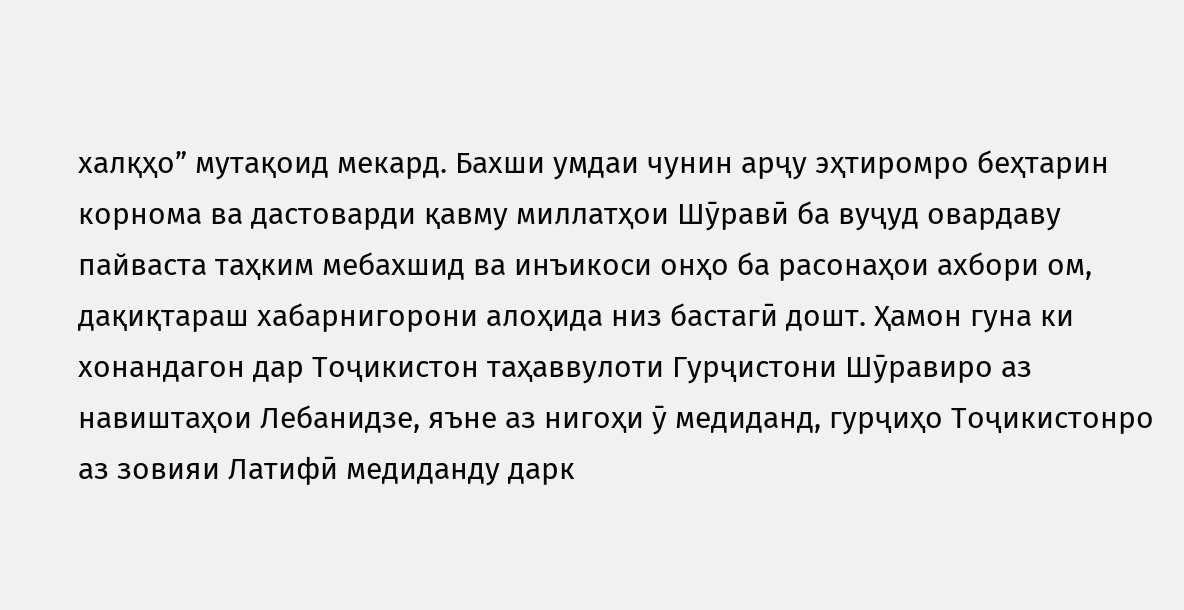халқҳо” мутақоид мекард. Бахши умдаи чунин арҷу эҳтиромро беҳтарин корнома ва дастоварди қавму миллатҳои Шӯравӣ ба вуҷуд овардаву пайваста таҳким мебахшид ва инъикоси онҳо ба расонаҳои ахбори ом, дақиқтараш хабарнигорони алоҳида низ бастагӣ дошт. Ҳамон гуна ки хонандагон дар Тоҷикистон таҳаввулоти Гурҷистони Шӯравиро аз навиштаҳои Лебанидзе, яъне аз нигоҳи ӯ медиданд, гурҷиҳо Тоҷикистонро аз зовияи Латифӣ медиданду дарк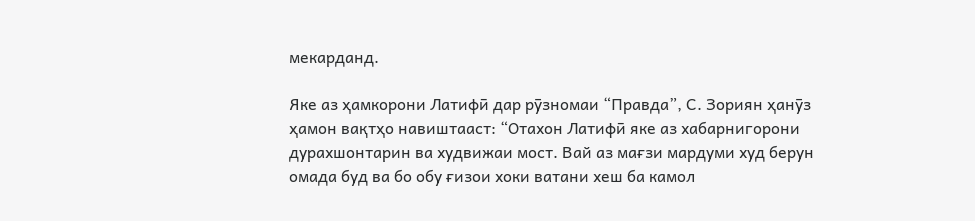мекарданд.

Яке аз ҳамкорони Латифӣ дар рӯзномаи “Правда”, С. Зориян ҳанӯз ҳамон вақтҳо навиштааст: “Отахон Латифӣ яке аз хабарнигорони дурахшонтарин ва худвижаи мост. Вай аз мағзи мардуми худ берун омада буд ва бо обу ғизои хоки ватани хеш ба камол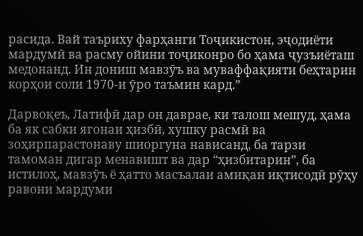расида. Вай таъриху фарҳанги Тоҷикистон, эҷодиёти мардумӣ ва расму ойини тоҷиконро бо ҳама ҷузъиёташ медонанд. Ин дониш мавзӯъ ва муваффақияти беҳтарин корҳои соли 1970-и ӯро таъмин кард.”

Дарвоқеъ, Латифӣ дар он даврае, ки талош мешуд, ҳама ба як сабки ягонаи ҳизбӣ, хушку расмӣ ва зоҳирпарастонаву шиоргуна нависанд, ба тарзи тамоман дигар менавишт ва дар “ҳизбитарин”, ба истилоҳ, мавзӯъ ё ҳатто масъалаи амиқан иқтисодӣ рӯҳу равони мардуми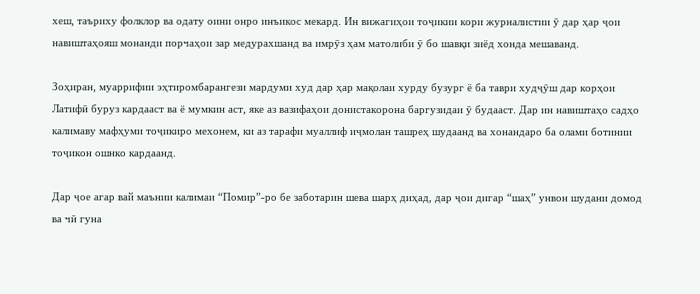хеш, таъриху фолклор ва одату оини онро инъикос мекард. Ин вижагиҳои тоҷикии кори журналистии ӯ дар ҳар ҷои навиштаҳояш монанди порчаҳои зар медурахшанд ва имрӯз ҳам матолиби ӯ бо шавқи зиёд хонда мешаванд.

Зоҳиран, муаррифии эҳтиромбарангези мардуми худ дар ҳар мақолаи хурду бузург ё ба таври худҷӯш дар корҳои Латифӣ буруз кардааст ва ё мумкин аст, яке аз вазифаҳои донистакорона баргузидаи ӯ будааст. Дар ин навиштаҳо садҳо калимаву мафҳуми тоҷикиро мехонем, ки аз тарафи муаллиф иҷмолан ташреҳ шудаанд ва хонандаро ба олами ботинии тоҷикон ошнко кардаанд.

Дар ҷое агар вай маънии калимаи “Помир”-ро бе заботарин шева шарҳ диҳад, дар ҷои дигар “шаҳ” унвон шудани домод ва чӣ гуна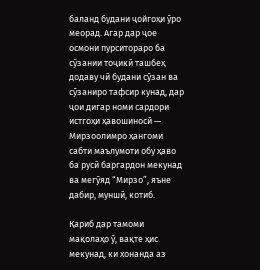баланд будани ҷойгоҳи ӯро меорад. Агар дар ҷое осмони пурситораро ба сӯзании тоҷикӣ ташбеҳ додаву чӣ будани сӯзан ва сӯзаниро тафсир кунад, дар ҷои дигар номи сардори истгоҳи ҳавошиносӣ — Мирзоолимро ҳангоми сабти маълумоти обу ҳаво ба русӣ баргардон мекунад ва мегӯяд “Мирзо”, яъне дабир, муншӣ, котиб.

Қариб дар тамоми мақолаҳо ӯ, вақте ҳис мекунад, ки хонанда аз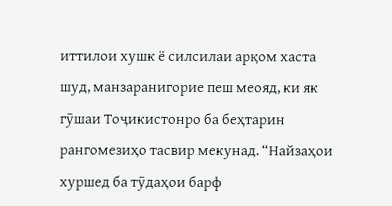иттилои хушк ё силсилаи арқом хаста шуд, манзаранигорие пеш меояд, ки як гӯшаи Тоҷикистонро ба беҳтарин рангомезиҳо тасвир мекунад. “Найзаҳои хуршед ба тӯдаҳои барф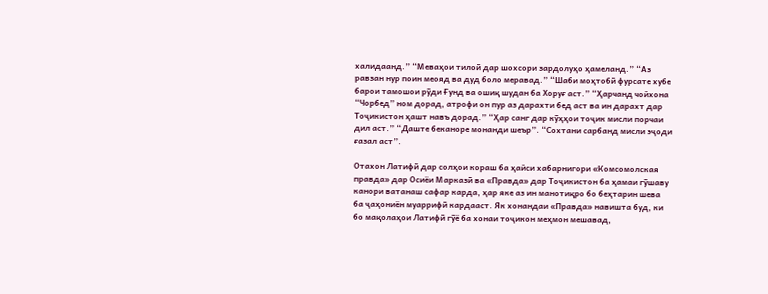халидаанд.” “Меваҳои тилоӣ дар шохсори зардолуҳо ҳамеланд.” “Аз равзан нур поин меояд ва дуд боло меравад.” “Шаби моҳтобӣ фурсате хубе барои тамошои рӯди Ғунд ва ошиқ шудан ба Хоруғ аст.” “Ҳарчанд чойхона “Чорбед” ном дорад, атрофи он пур аз дарахти бед аст ва ин дарахт дар Тоҷикистон ҳашт навъ дорад.” “Ҳар санг дар кӯҳҳои тоҷик мисли порчаи дил аст.” “Даште беканоре монанди шеър”. “Сохтани сарбанд мисли эҷоди ғазал аст”.

Отахон Латифӣ дар солҳои кораш ба ҳайси хабарнигори «Комсомолская правда» дар Осиёи Марказӣ ва «Правда» дар Тоҷикистон ба ҳамаи гӯшаву канори ватанаш сафар карда, ҳар яке аз ин манотиқро бо беҳтарин шева ба ҷаҳониён муаррифӣ кардааст. Як хонандаи «Правда» навишта буд, ки бо мақолаҳои Латифӣ гӯё ба хонаи тоҷикон меҳмон мешавад,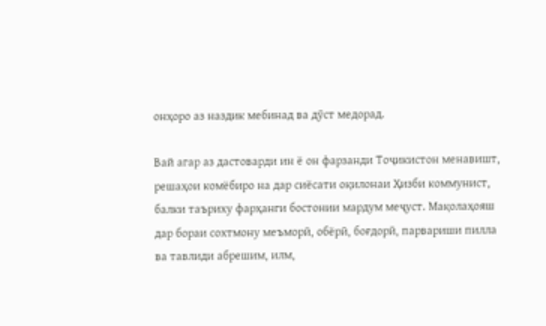онҳоро аз наздик мебинад ва дӯст медорад.

Вай агар аз дастоварди ин ё он фарзанди Тоҷикистон менавишт, решаҳои комёбиро на дар сиёсати оқилонаи Ҳизби коммунист, балки таъриху фарҳанги бостонии мардум меҷуст. Мақолаҳояш дар бораи сохтмону меъморӣ, обёрӣ, боғдорӣ, парвариши пилла ва тавлиди абрешим, илм,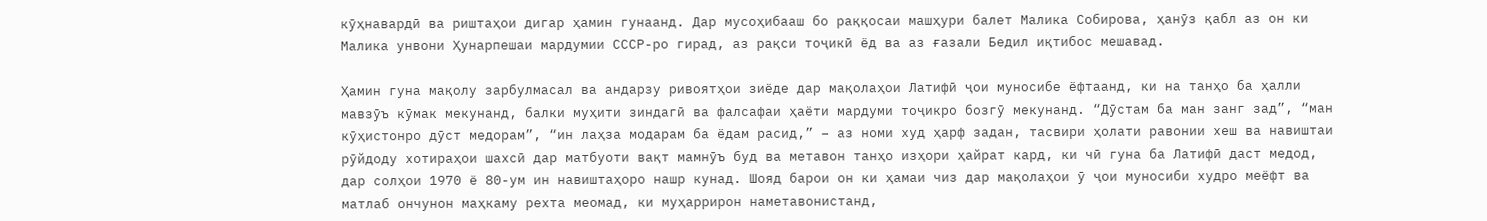кӯҳнавардӣ ва риштаҳои дигар ҳамин гунаанд. Дар мусоҳибааш бо раққосаи машҳури балет Малика Собирова, ҳанӯз қабл аз он ки Малика унвони Ҳунарпешаи мардумии СССР-ро гирад, аз рақси тоҷикӣ ёд ва аз ғазали Бедил иқтибос мешавад.

Ҳамин гуна мақолу зарбулмасал ва андарзу ривоятҳои зиёде дар мақолаҳои Латифӣ ҷои муносибе ёфтаанд, ки на танҳо ба ҳалли мавзӯъ кӯмак мекунанд, балки муҳити зиндагӣ ва фалсафаи ҳаёти мардуми тоҷикро бозгӯ мекунанд. “Дӯстам ба ман занг зад”, “ман кӯҳистонро дӯст медорам”, “ин лаҳза модарам ба ёдам расид,” – аз номи худ ҳарф задан, тасвири ҳолати равонии хеш ва навиштаи рӯйдоду хотираҳои шахсӣ дар матбуоти вақт мамнӯъ буд ва метавон танҳо изҳори ҳайрат кард, ки чӣ гуна ба Латифӣ даст медод, дар солҳои 1970 ё 80-ум ин навиштаҳоро нашр кунад. Шояд барои он ки ҳамаи чиз дар мақолаҳои ӯ ҷои муносиби худро меёфт ва матлаб ончунон маҳкаму рехта меомад, ки муҳаррирон наметавонистанд,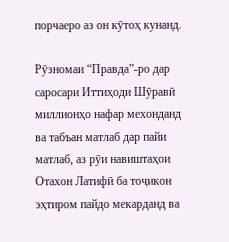порчаеро аз он кӯтоҳ кунанд.

Рӯзномаи “Правда”-ро дар саросари Иттиҳоди Шӯравӣ миллионҳо нафар мехонданд ва табъан матлаб дар пайи матлаб, аз рӯи навиштаҳои Отахон Латифӣ ба тоҷикон эҳтиром пайдо мекарданд ва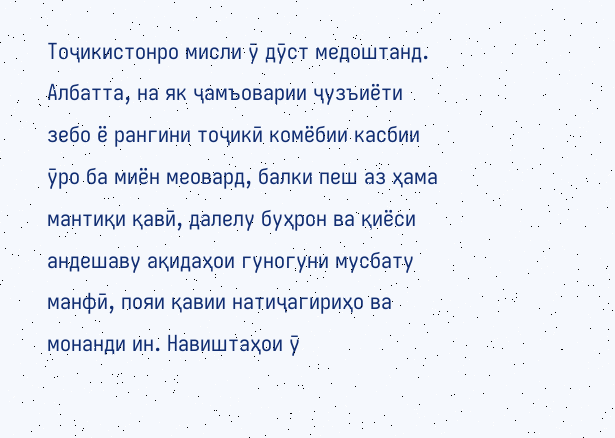Тоҷикистонро мисли ӯ дӯст медоштанд. Албатта, на як ҷамъоварии ҷузъиёти зебо ё рангини тоҷикӣ комёбии касбии ӯро ба миён меовард, балки пеш аз ҳама мантиқи қавӣ, далелу буҳрон ва қиёси андешаву ақидаҳои гуногуни мусбату манфӣ, пояи қавии натиҷагириҳо ва монанди ин. Навиштаҳои ӯ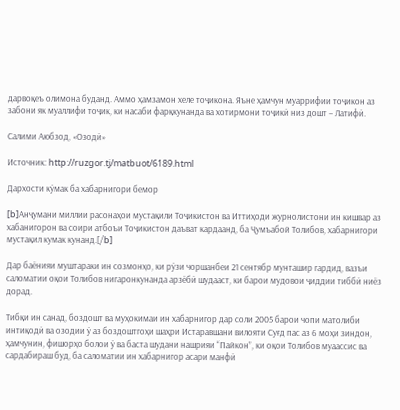дарвоқеъ олимона буданд. Аммо ҳамзамон хеле тоҷикона. Яъне ҳамчун муаррифии тоҷикон аз забони як муаллифи тоҷик, ки насаби фарқкунанда ва хотирмони тоҷикӣ низ дошт – Латифӣ.

Салими Аюбзод, «Озодӣ»

Источник: http://ruzgor.tj/matbuot/6189.html

Дархости кӯмак ба хабарнигори бемор

[b]Анҷумани миллии расонаҳои мустақили Тоҷикистон ва Иттиҳоди журнолистони ин кишвар аз хабанигорон ва соири атбоъи Тоҷикистон даъват кардаанд, ба Ҷумъабой Толибов, хабарнигори мустақил кумак кунанд.[/b]

Дар баёнияи муштараки ин созмонҳо, ки рӯзи чоршанбеи 21 сентябр мунташир гардид, вазъи саломатии оқои Толибов нигаронкунанда арзёбӣ шудааст, ки барои мудовои ҷиддии тиббӣ ниёз дорад.

Тибқи ин санад, боздошт ва муҳокимаи ин хабарнигор дар соли 2005 барои чопи матолиби интиқодӣ ва озодии ӯ аз боздоштгоҳи шаҳри Истаравшани вилояти Суғд пас аз 6 моҳи зиндон, ҳамчунин, фишорҳо болои ӯ ва баста шудани нашрияи “Пайкон”, ки оқои Толибов муаассис ва сардабираш буд, ба саломатии ин хабарнигор асари манфӣ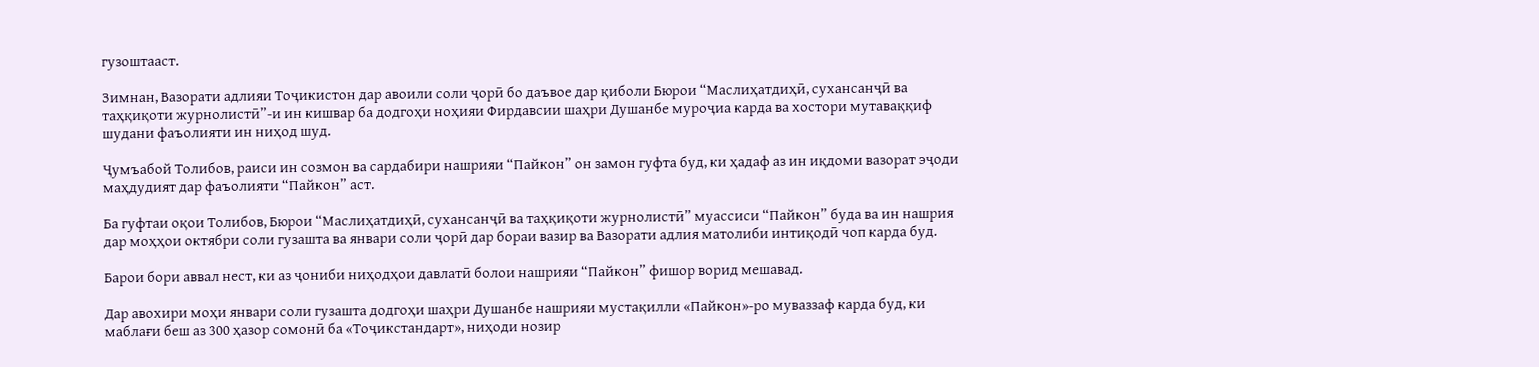гузоштааст.

Зимнан, Вазорати адлияи Тоҷикистон дар авоили соли ҷорӣ бо даъвое дар қиболи Бюрои “Маслиҳатдиҳӣ, сухансанҷӣ ва таҳқиқоти журнолистӣ”-и ин кишвар ба додгоҳи ноҳияи Фирдавсии шаҳри Душанбе муроҷиа карда ва хостори мутаваққиф шудани фаъолияти ин ниҳод шуд.

Ҷумъабой Толибов, раиси ин созмон ва сардабири нашрияи “Пайкон” он замон гуфта буд, ки ҳадаф аз ин иқдоми вазорат эҷоди маҳдудият дар фаъолияти “Пайкон” аст.

Ба гуфтаи оқои Толибов, Бюрои “Маслиҳатдиҳӣ, сухансанҷӣ ва таҳқиқоти журнолистӣ” муассиси “Пайкон” буда ва ин нашрия дар моҳҳои октябри соли гузашта ва январи соли ҷорӣ дар бораи вазир ва Вазорати адлия матолиби интиқодӣ чоп карда буд.

Барои бори аввал нест, ки аз ҷониби ниҳодҳои давлатӣ болои нашрияи “Пайкон” фишор ворид мешавад.

Дар авохири моҳи январи соли гузашта додгоҳи шаҳри Душанбе нашрияи мустақилли «Пайкон»-ро муваззаф карда буд, ки маблағи беш аз 300 ҳазор сомонӣ ба «Тоҷикстандарт», ниҳоди нозир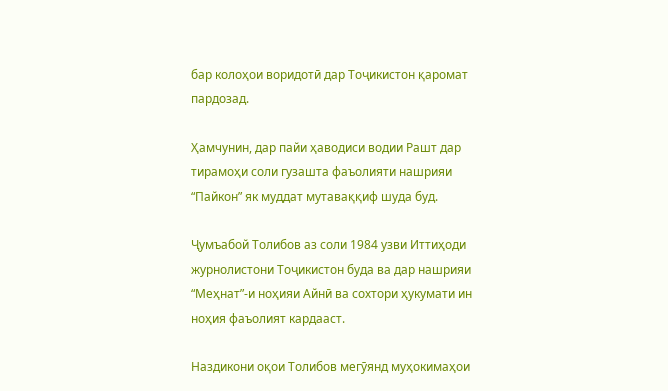бар колоҳои воридотӣ дар Тоҷикистон қаромат пардозад.

Ҳамчунин, дар пайи ҳаводиси водии Рашт дар тирамоҳи соли гузашта фаъолияти нашрияи “Пайкон” як муддат мутаваққиф шуда буд.

Ҷумъабой Толибов аз соли 1984 узви Иттиҳоди журнолистони Тоҷикистон буда ва дар нашрияи “Меҳнат”-и ноҳияи Айнӣ ва сохтори ҳукумати ин ноҳия фаъолият кардааст.

Наздикони оқои Толибов мегӯянд муҳокимаҳои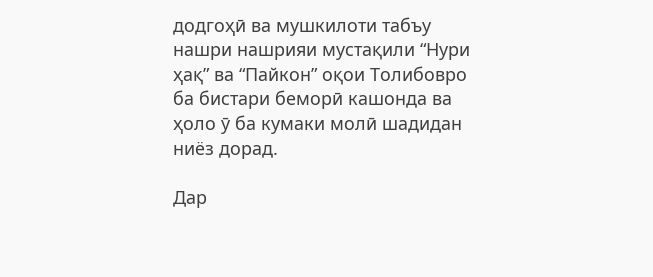додгоҳӣ ва мушкилоти табъу нашри нашрияи мустақили “Нури ҳақ” ва “Пайкон” оқои Толибовро ба бистари беморӣ кашонда ва ҳоло ӯ ба кумаки молӣ шадидан ниёз дорад.

Дар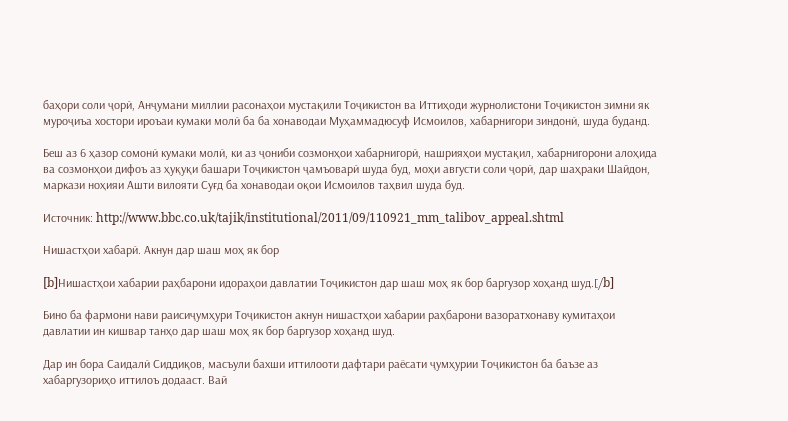баҳори соли ҷорӣ, Анҷумани миллии расонаҳои мустақили Тоҷикистон ва Иттиҳоди журнолистони Тоҷикистон зимни як муроҷиъа хостори ироъаи кумаки молӣ ба ба хонаводаи Муҳаммадюсуф Исмоилов, хабарнигори зиндонӣ, шуда буданд.

Беш аз 6 ҳазор сомонӣ кумаки молӣ, ки аз ҷониби созмонҳои хабарнигорӣ, нашрияҳои мустақил, хабарнигорони алоҳида ва созмонҳои дифоъ аз ҳуқуқи башари Тоҷикистон ҷамъоварӣ шуда буд, моҳи августи соли ҷорӣ, дар шаҳраки Шайдон, маркази ноҳияи Ашти вилояти Суғд ба хонаводаи оқои Исмоилов таҳвил шуда буд.

Источник: http://www.bbc.co.uk/tajik/institutional/2011/09/110921_mm_talibov_appeal.shtml

Нишастҳои хабарӣ. Акнун дар шаш моҳ як бор

[b]Нишастҳои хабарии раҳбарони идораҳои давлатии Тоҷикистон дар шаш моҳ як бор баргузор хоҳанд шуд.[/b]

Бино ба фармони нави раисиҷумҳури Тоҷикистон акнун нишастҳои хабарии раҳбарони вазоратхонаву кумитаҳои давлатии ин кишвар танҳо дар шаш моҳ як бор баргузор хоҳанд шуд.

Дар ин бора Саидалӣ Сиддиқов, масъули бахши иттилооти дафтари раёсати ҷумҳурии Тоҷикистон ба баъзе аз хабаргузориҳо иттилоъ додааст. Вай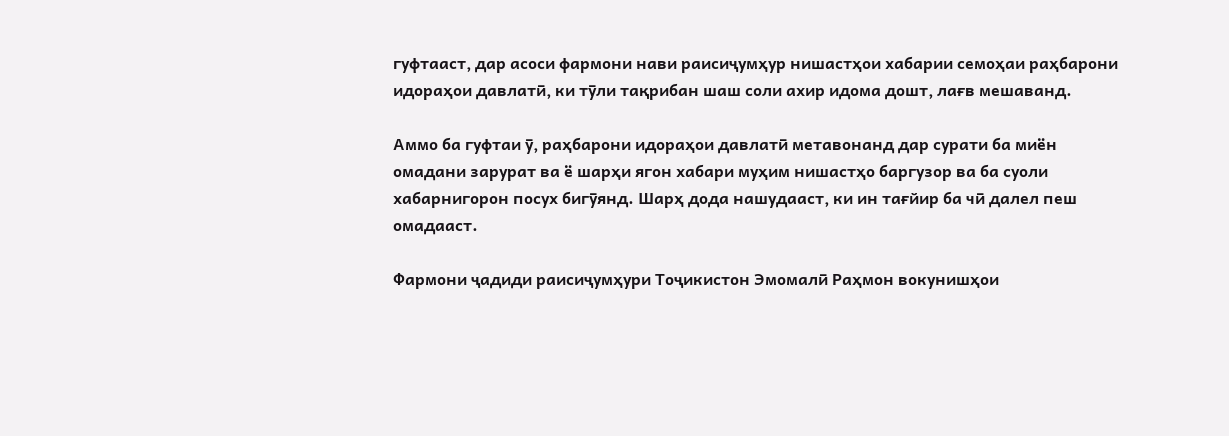гуфтааст, дар асоси фармони нави раисиҷумҳур нишастҳои хабарии семоҳаи раҳбарони идораҳои давлатӣ, ки тӯли тақрибан шаш соли ахир идома дошт, лағв мешаванд.

Аммо ба гуфтаи ӯ, раҳбарони идораҳои давлатӣ метавонанд дар сурати ба миён омадани зарурат ва ё шарҳи ягон хабари муҳим нишастҳо баргузор ва ба суоли хабарнигорон посух бигӯянд. Шарҳ дода нашудааст, ки ин тағйир ба чӣ далел пеш омадааст.

Фармони ҷадиди раисиҷумҳури Тоҷикистон Эмомалӣ Раҳмон вокунишҳои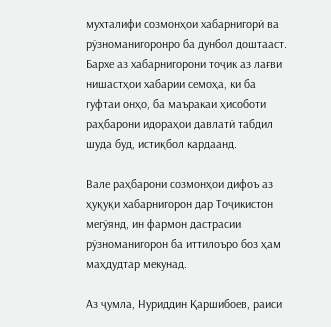мухталифи созмонҳои хабарнигорӣ ва рӯзноманигоронро ба дунбол доштааст. Бархе аз хабарнигорони тоҷик аз лағви нишастҳои хабарии семоҳа, ки ба гуфтаи онҳо, ба маъракаи ҳисоботи раҳбарони идораҳои давлатӣ табдил шуда буд, истиқбол кардаанд.

Вале раҳбарони созмонҳои дифоъ аз ҳуқуқи хабарнигорон дар Тоҷикистон мегӯянд, ин фармон дастрасии рӯзноманигорон ба иттилоъро боз ҳам маҳдудтар мекунад.

Аз ҷумла, Нуриддин Қаршибоев, раиси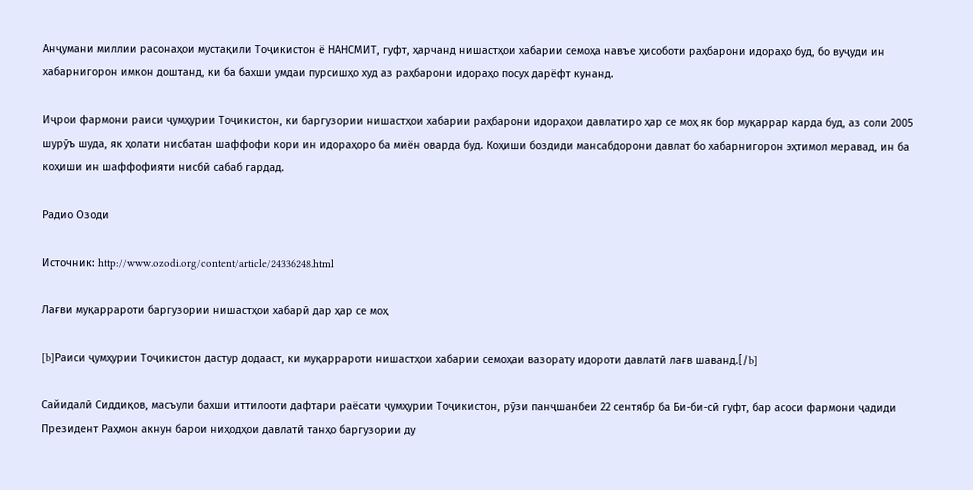Анҷумани миллии расонаҳои мустақили Тоҷикистон ё НАНСМИТ, гуфт, ҳарчанд нишастҳои хабарии семоҳа навъе ҳисоботи раҳбарони идораҳо буд, бо вуҷуди ин хабарнигорон имкон доштанд, ки ба бахши умдаи пурсишҳо худ аз раҳбарони идораҳо посух дарёфт кунанд.

Иҷрои фармони раиси ҷумҳурии Тоҷикистон, ки баргузории нишастҳои хабарии раҳбарони идораҳои давлатиро ҳар се моҳ як бор муқаррар карда буд, аз соли 2005 шурӯъ шуда, як ҳолати нисбатан шаффофи кори ин идораҳоро ба миён оварда буд. Коҳиши боздиди мансабдорони давлат бо хабарнигорон эҳтимол меравад, ин ба коҳиши ин шаффофияти нисбӣ сабаб гардад.

Радио Озоди

Источник: http://www.ozodi.org/content/article/24336248.html

Лағви муқаррароти баргузории нишастҳои хабарӣ дар ҳар се моҳ

[b]Раиси ҷумҳурии Тоҷикистон дастур додааст, ки муқаррароти нишастҳои хабарии семоҳаи вазорату идороти давлатӣ лағв шаванд.[/b]

Сайидалӣ Сиддиқов, масъули бахши иттилооти дафтари раёсати ҷумҳурии Тоҷикистон, рӯзи панҷшанбеи 22 сентябр ба Би-би-сӣ гуфт, бар асоси фармони ҷадиди Президент Раҳмон акнун барои ниҳодҳои давлатӣ танҳо баргузории ду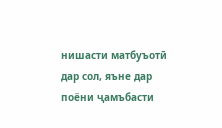нишасти матбуъотӣ дар сол, яъне дар поёни ҷамъбасти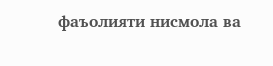фаъолияти нисмола ва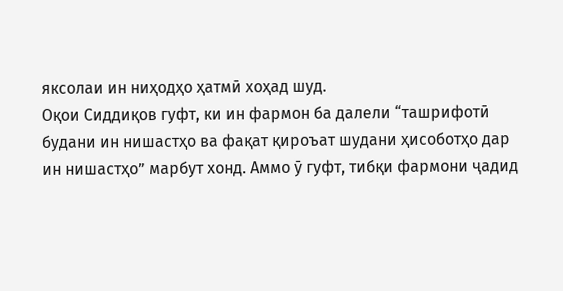яксолаи ин ниҳодҳо ҳатмӣ хоҳад шуд.
Оқои Сиддиқов гуфт, ки ин фармон ба далели “ташрифотӣ будани ин нишастҳо ва фақат қироъат шудани ҳисоботҳо дар ин нишастҳо” марбут хонд. Аммо ӯ гуфт, тибқи фармони ҷадид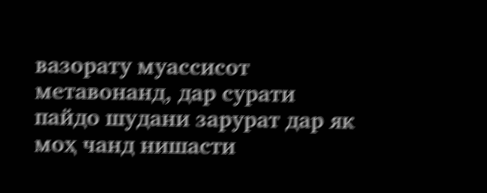вазорату муассисот метавонанд, дар сурати пайдо шудани зарурат дар як моҳ чанд нишасти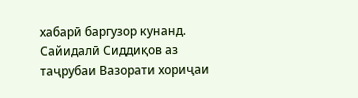хабарӣ баргузор кунанд.
Сайидалӣ Сиддиқов аз таҷрубаи Вазорати хориҷаи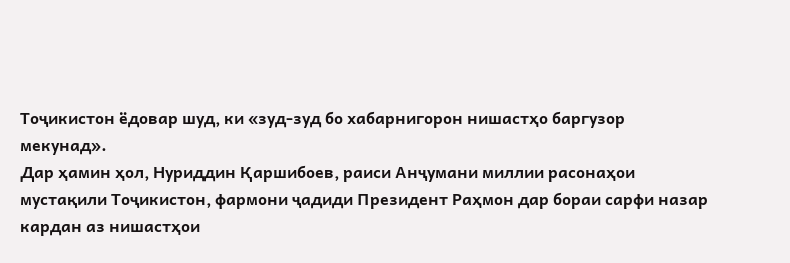Тоҷикистон ёдовар шуд, ки «зуд-зуд бо хабарнигорон нишастҳо баргузор мекунад».
Дар ҳамин ҳол, Нуриддин Қаршибоев, раиси Анҷумани миллии расонаҳои мустақили Тоҷикистон, фармони ҷадиди Президент Раҳмон дар бораи сарфи назар кардан аз нишастҳои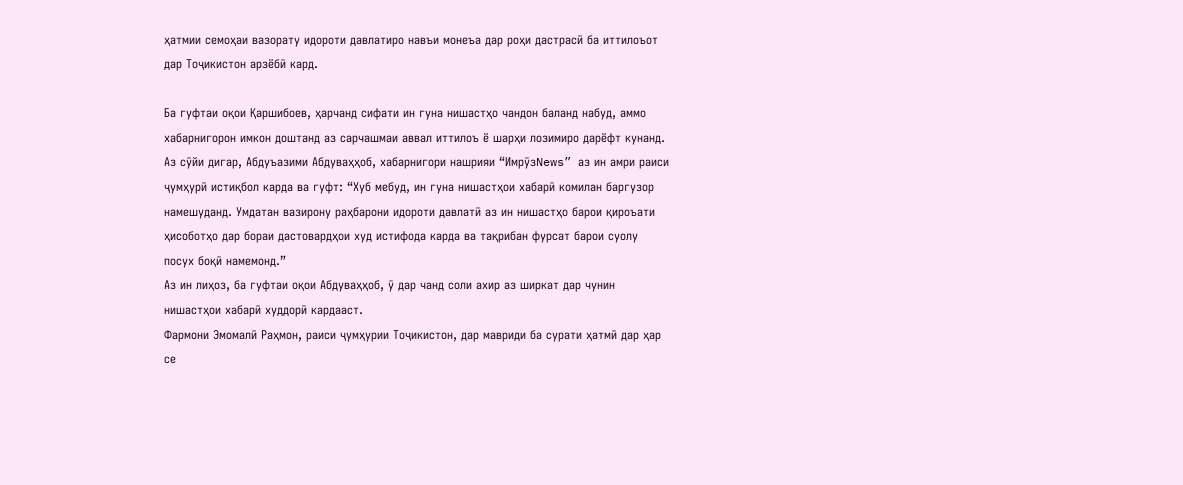ҳатмии семоҳаи вазорату идороти давлатиро навъи монеъа дар роҳи дастрасӣ ба иттилоъот дар Тоҷикистон арзёбӣ кард.

Ба гуфтаи оқои Қаршибоев, ҳарчанд сифати ин гуна нишастҳо чандон баланд набуд, аммо хабарнигорон имкон доштанд аз сарчашмаи аввал иттилоъ ё шарҳи лозимиро дарёфт кунанд.
Аз сӯйи дигар, Абдуъазими Абдуваҳҳоб, хабарнигори нашрияи “ИмрӯзNews” аз ин амри раиси ҷумҳурӣ истиқбол карда ва гуфт: “Хуб мебуд, ин гуна нишастҳои хабарӣ комилан баргузор намешуданд. Умдатан вазирону раҳбарони идороти давлатӣ аз ин нишастҳо барои қироъати ҳисоботҳо дар бораи дастовардҳои худ истифода карда ва тақрибан фурсат барои суолу посух боқӣ намемонд.”
Аз ин лиҳоз, ба гуфтаи оқои Абдуваҳҳоб, ӯ дар чанд соли ахир аз ширкат дар чунин нишастҳои хабарӣ худдорӣ кардааст.
Фармони Эмомалӣ Раҳмон, раиси ҷумҳурии Тоҷикистон, дар мавриди ба сурати ҳатмӣ дар ҳар се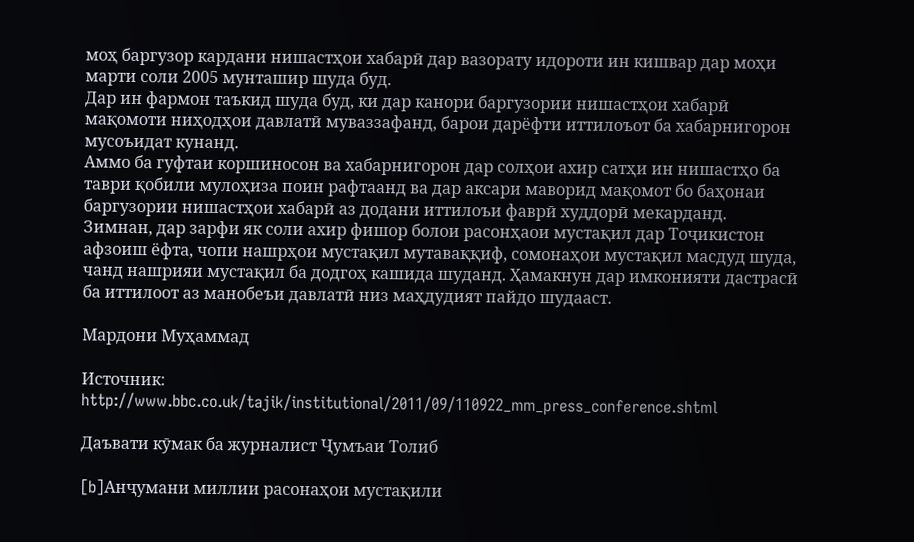моҳ баргузор кардани нишастҳои хабарӣ дар вазорату идороти ин кишвар дар моҳи марти соли 2005 мунташир шуда буд.
Дар ин фармон таъкид шуда буд, ки дар канори баргузории нишастҳои хабарӣ мақомоти ниҳодҳои давлатӣ муваззафанд, барои дарёфти иттилоъот ба хабарнигорон мусоъидат кунанд.
Аммо ба гуфтаи коршиносон ва хабарнигорон дар солҳои ахир сатҳи ин нишастҳо ба таври қобили мулоҳиза поин рафтаанд ва дар аксари маворид мақомот бо баҳонаи баргузории нишастҳои хабарӣ аз додани иттилоъи фаврӣ худдорӣ мекарданд.
Зимнан, дар зарфи як соли ахир фишор болои расонҳаои мустақил дар Тоҷикистон афзоиш ёфта, чопи нашрҳои мустақил мутаваққиф, сомонаҳои мустақил масдуд шуда, чанд нашрияи мустақил ба додгоҳ кашида шуданд. Ҳамакнун дар имконияти дастрасӣ ба иттилоот аз манобеъи давлатӣ низ маҳдудият пайдо шудааст.

Мардони Муҳаммад

Источник: http://www.bbc.co.uk/tajik/institutional/2011/09/110922_mm_press_conference.shtml

Даъвати кӯмак ба журналист Ҷумъаи Толиб

[b]Анҷумани миллии расонаҳои мустақили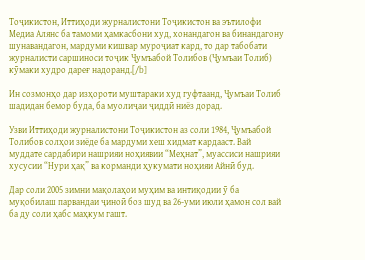Тоҷикистон, Иттиҳоди журналистони Тоҷикистон ва эътилофи Медиа Алянс ба тамоми ҳамкасбони худ, хонандагон ва бинандагону шунавандагон, мардуми кишвар муроҷиат кард, то дар табобати журналисти саршиноси тоҷик Ҷумъабой Толибов (Ҷумъаи Толиб) кӯмаки худро дареғ надоранд.[/b]

Ин созмонҳо дар изҳороти муштараки худ гуфтаанд, Ҷумъаи Толиб шадидан бемор буда, ба муолиҷаи ҷиддӣ ниёз дорад.

Узви Иттиҳоди журналистони Тоҷикистон аз соли 1984, Ҷумъабой Толибов солҳои зиёде ба мардуми хеш хидмат кардааст. Вай муддате сардабири нашрияи ноҳиявии “Меҳнат”, муассиси нашрияи хусусии “Нури ҳақ” ва корманди ҳукумати ноҳияи Айнӣ буд.

Дар соли 2005 зимни мақолаҳои муҳим ва интиқодии ӯ ба муқобилаш парвандаи ҷиноӣ боз шуд ва 26-уми июли ҳамон сол вай ба ду соли ҳабс маҳкум гашт.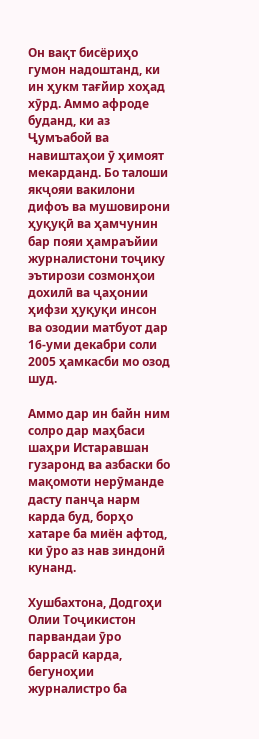Он вақт бисёриҳо гумон надоштанд, ки ин ҳукм тағйир хоҳад хӯрд. Аммо афроде буданд, ки аз Ҷумъабой ва навиштаҳои ӯ ҳимоят мекарданд. Бо талоши якҷояи вакилони дифоъ ва мушовирони ҳуқуқӣ ва ҳамчунин бар пояи ҳамраъйии журналистони тоҷику эътирози созмонҳои дохилӣ ва ҷаҳонии ҳифзи ҳуқуқи инсон ва озодии матбуот дар 16-уми декабри соли 2005 ҳамкасби мо озод шуд.

Аммо дар ин байн ним солро дар маҳбаси шаҳри Истаравшан гузаронд ва азбаски бо мақомоти нерӯманде дасту панҷа нарм карда буд, борҳо хатаре ба миён афтод, ки ӯро аз нав зиндонӣ кунанд.

Хушбахтона, Додгоҳи Олии Тоҷикистон парвандаи ӯро баррасӣ карда, бегуноҳии журналистро ба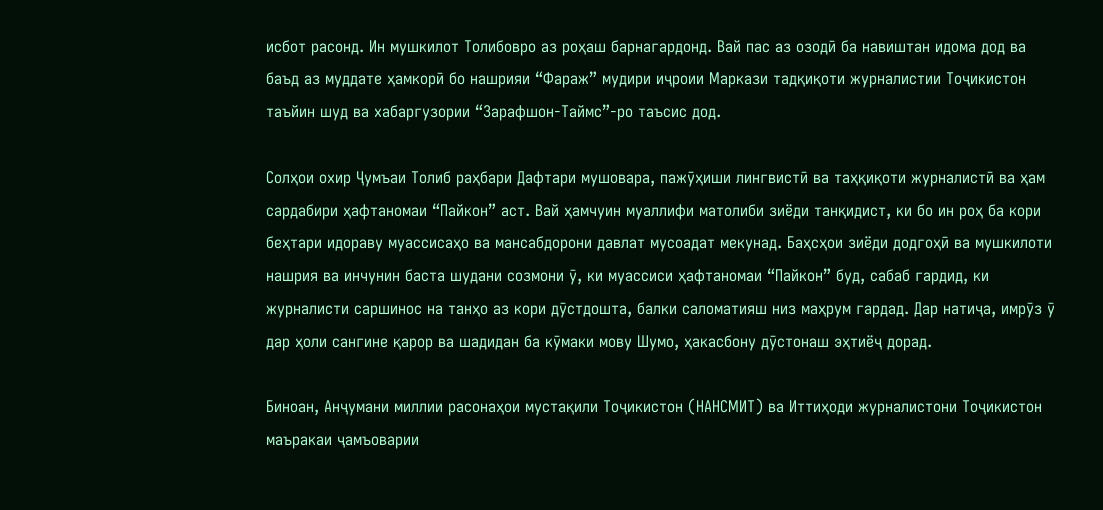исбот расонд. Ин мушкилот Толибовро аз роҳаш барнагардонд. Вай пас аз озодӣ ба навиштан идома дод ва баъд аз муддате ҳамкорӣ бо нашрияи “Фараж” мудири иҷроии Маркази тадқиқоти журналистии Тоҷикистон таъйин шуд ва хабаргузории “Зарафшон-Таймс”-ро таъсис дод.

Солҳои охир Ҷумъаи Толиб раҳбари Дафтари мушовара, пажӯҳиши лингвистӣ ва таҳқиқоти журналистӣ ва ҳам сардабири ҳафтаномаи “Пайкон” аст. Вай ҳамчуин муаллифи матолиби зиёди танқидист, ки бо ин роҳ ба кори беҳтари идораву муассисаҳо ва мансабдорони давлат мусоадат мекунад. Баҳсҳои зиёди додгоҳӣ ва мушкилоти нашрия ва инчунин баста шудани созмони ӯ, ки муассиси ҳафтаномаи “Пайкон” буд, сабаб гардид, ки журналисти саршинос на танҳо аз кори дӯстдошта, балки саломатияш низ маҳрум гардад. Дар натиҷа, имрӯз ӯ дар ҳоли сангине қарор ва шадидан ба кӯмаки мову Шумо, ҳакасбону дӯстонаш эҳтиёҷ дорад.

Биноан, Анҷумани миллии расонаҳои мустақили Тоҷикистон (НАНСМИТ) ва Иттиҳоди журналистони Тоҷикистон маъракаи ҷамъоварии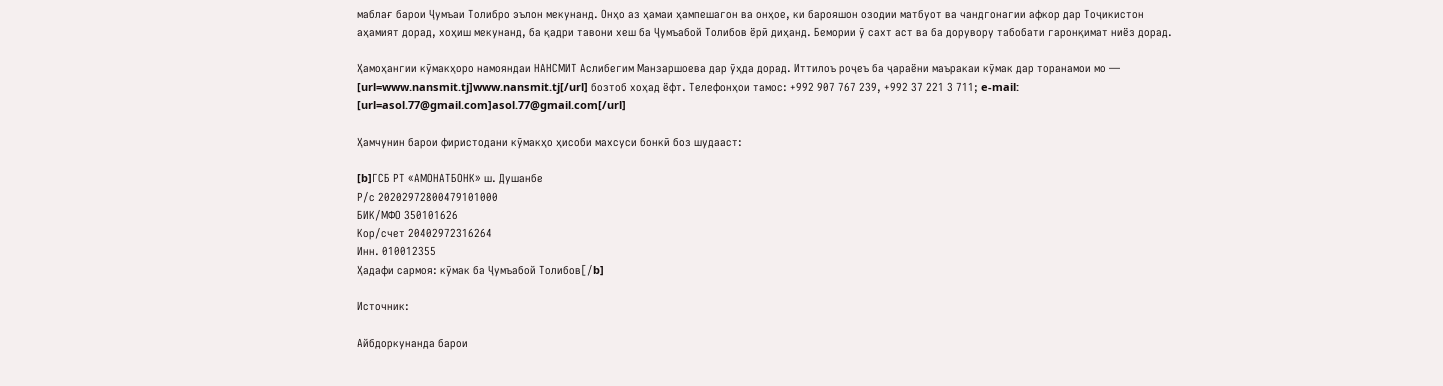маблағ барои Ҷумъаи Толибро эълон мекунанд. Онҳо аз ҳамаи ҳампешагон ва онҳое, ки барояшон озодии матбуот ва чандгонагии афкор дар Тоҷикистон аҳамият дорад, хоҳиш мекунанд, ба қадри тавони хеш ба Ҷумъабой Толибов ёрӣ диҳанд. Бемории ӯ сахт аст ва ба дорувору табобати гаронқимат ниёз дорад.

Ҳамоҳангии кӯмакҳоро намояндаи НАНСМИТ Аслибегим Манзаршоева дар ӯҳда дорад. Иттилоъ роҷеъ ба ҷараёни маъракаи кӯмак дар торанамои мо — [url=www.nansmit.tj]www.nansmit.tj[/url] бозтоб хоҳад ёфт. Телефонҳои тамос: +992 907 767 239, +992 37 221 3 711; e-mail: [url=asol.77@gmail.com]asol.77@gmail.com[/url]

Ҳамчунин барои фиристодани кӯмакҳо ҳисоби махсуси бонкӣ боз шудааст:

[b]ГСБ РТ «АМОНАТБОНК» ш. Душанбе
Р/с 20202972800479101000
БИК/МФО 350101626
Кор/счет 20402972316264
Инн. 010012355
Ҳадафи сармоя: кӯмак ба Ҷумъабой Толибов[/b]

Источник:

Айбдоркунанда барои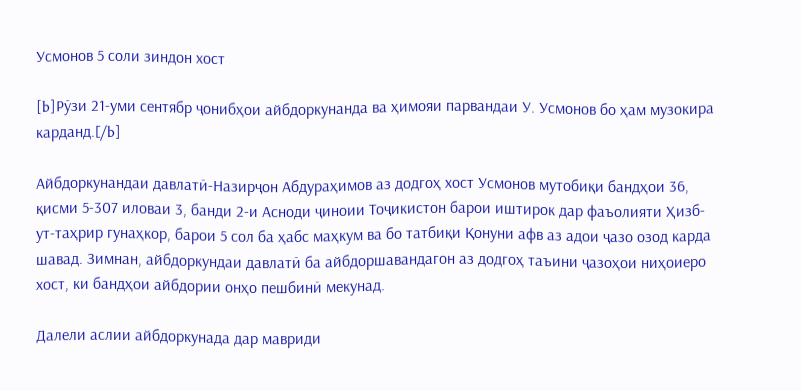Усмонов 5 соли зиндон хост

[b]Рӯзи 21-уми сентябр ҷонибҳои айбдоркунанда ва ҳимояи парвандаи У. Усмонов бо ҳам музокира карданд.[/b]

Айбдоркунандаи давлатӣ-Назирҷон Абдураҳимов аз додгоҳ хост Усмонов мутобиқи бандҳои 36, қисми 5-307 иловаи 3, банди 2-и Асноди ҷиноии Тоҷикистон барои иштирок дар фаъолияти Ҳизб- ут-таҳрир гунаҳкор, барои 5 сол ба ҳабс маҳкум ва бо татбиқи Қонуни афв аз адои ҷазо озод карда шавад. Зимнан, айбдоркундаи давлатӣ ба айбдоршавандагон аз додгоҳ таъини ҷазоҳои ниҳоиеро хост, ки бандҳои айбдории онҳо пешбинӣ мекунад.

Далели аслии айбдоркунада дар мавриди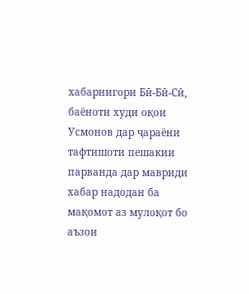хабарнигори Бӣ-Бӣ-Сӣ, баёноти худи оқои Усмонов дар ҷараёни тафтишоти пешакии парванда дар мавриди хабар надодан ба мақомот аз мулоқот бо аъзои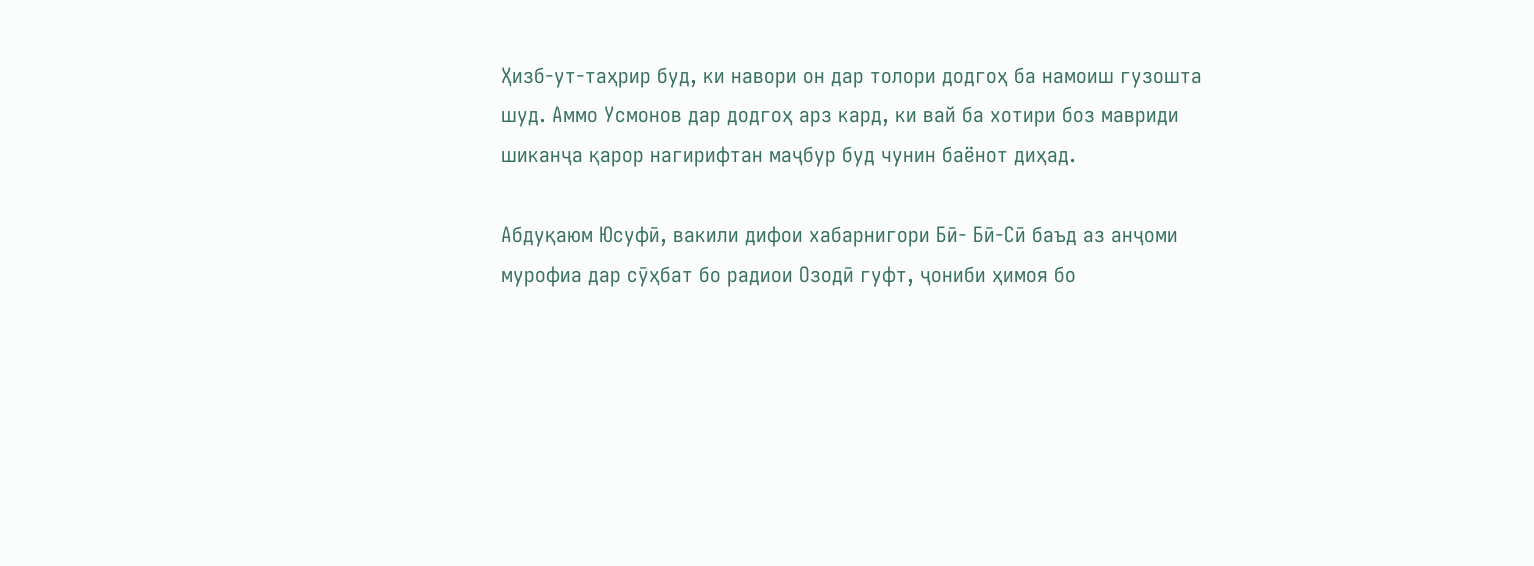Ҳизб-ут-таҳрир буд, ки навори он дар толори додгоҳ ба намоиш гузошта шуд. Аммо Усмонов дар додгоҳ арз кард, ки вай ба хотири боз мавриди шиканҷа қарор нагирифтан маҷбур буд чунин баёнот диҳад.

Абдуқаюм Юсуфӣ, вакили дифои хабарнигори Бӣ- Бӣ-Сӣ баъд аз анҷоми мурофиа дар сӯҳбат бо радиои Озодӣ гуфт, ҷониби ҳимоя бо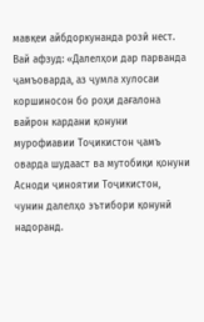мавқеи айбдоркунанда розӣ нест. Вай афзуд: «Далелҳои дар парванда ҷамъоварда, аз ҷумла хулосаи коршиносон бо роҳи дағалона вайрон кардани қонуни мурофиавии Тоҷикистон ҷамъ оварда шудааст ва мутобиқи қонуни Асноди ҷиноятии Тоҷикистон, чунин далелҳо эътибори қонунӣ надоранд.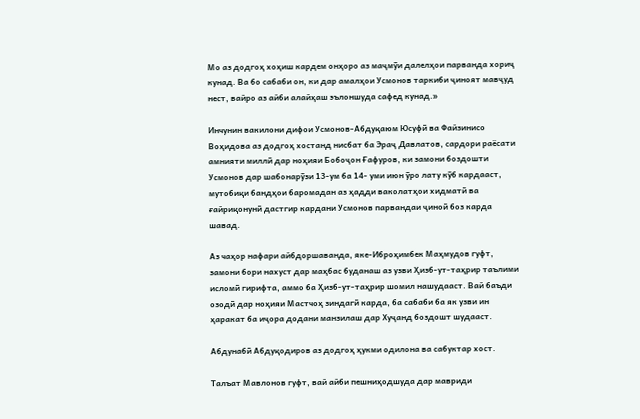Мо аз додгоҳ хоҳиш кардем онҳоро аз маҷмӯи далелҳои парванда хориҷ кунад. Ва бо сабаби он, ки дар амалҳои Усмонов таркиби ҷиноят мавҷуд нест, вайро аз айби алайҳаш эълоншуда сафед кунад.»

Инчунин вакилони дифои Усмонов-Абдуқаюм Юсуфӣ ва Файзинисо Воҳидова аз додгоҳ хостанд нисбат ба Эраҷ Давлатов, сардори раёсати амнияти миллӣ дар ноҳияи Бобоҷон Ғафуров, ки замони боздошти Усмонов дар шабонарӯзи 13-ум ба 14- уми июн ӯро лату кӯб кардааст, мутобиқи бандҳои баромадан аз ҳадди ваколатҳои хидматӣ ва ғайриқонунӣ дастгир кардани Усмонов парвандаи ҷиноӣ боз карда шавад.

Аз чаҳор нафари айбдоршаванда, яке-Иброҳимбек Маҳмудов гуфт, замони бори нахуст дар маҳбас буданаш аз узви Ҳизб-ут-таҳрир таълими исломӣ гирифта, аммо ба Ҳизб-ут-таҳрир шомил нашудааст. Вай баъди озодӣ дар ноҳияи Мастчоҳ зиндагӣ карда, ба сабаби ба як узви ин ҳаракат ба иҷора додани манзилаш дар Хуҷанд боздошт шудааст.

Абдунабӣ Абдуқодиров аз додгоҳ ҳукми одилона ва сабуктар хост.

Талъат Мавлонов гуфт, вай айби пешниҳодшуда дар мавриди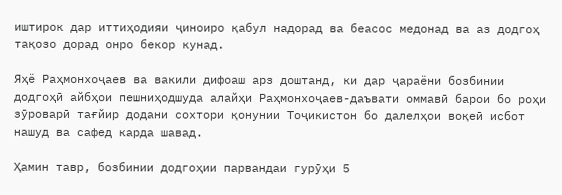иштирок дар иттиҳодияи ҷиноиро қабул надорад ва беасос медонад ва аз додгоҳ тақозо дорад онро бекор кунад.

Яҳё Раҳмонхоҷаев ва вакили дифоаш арз доштанд, ки дар ҷараёни бозбинии додгоҳӣ айбҳои пешниҳодшуда алайҳи Раҳмонхоҷаев-даъвати оммавӣ барои бо роҳи зӯроварӣ тағйир додани сохтори қонунии Тоҷикистон бо далелҳои воқеӣ исбот нашуд ва сафед карда шавад.

Ҳамин тавр, бозбинии додгоҳии парвандаи гурӯҳи 5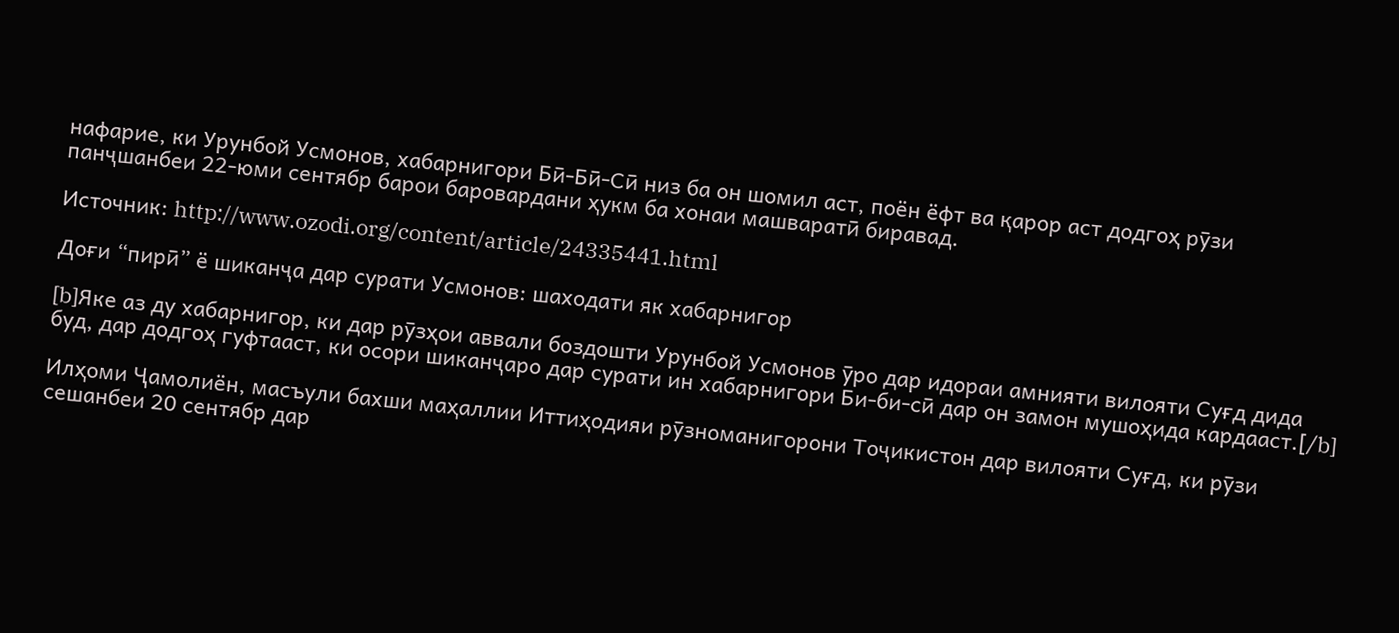нафарие, ки Урунбой Усмонов, хабарнигори Бӣ-Бӣ-Сӣ низ ба он шомил аст, поён ёфт ва қарор аст додгоҳ рӯзи панҷшанбеи 22-юми сентябр барои баровардани ҳукм ба хонаи машваратӣ биравад.

Источник: http://www.ozodi.org/content/article/24335441.html

Доғи “пирӣ” ё шиканҷа дар сурати Усмонов: шаходати як хабарнигор

[b]Яке аз ду хабарнигор, ки дар рӯзҳои аввали боздошти Урунбой Усмонов ӯро дар идораи амнияти вилояти Суғд дида буд, дар додгоҳ гуфтааст, ки осори шиканҷаро дар сурати ин хабарнигори Би-би-сӣ дар он замон мушоҳида кардааст.[/b]

Илҳоми Ҷамолиён, масъули бахши маҳаллии Иттиҳодияи рӯзноманигорони Тоҷикистон дар вилояти Суғд, ки рӯзи сешанбеи 20 сентябр дар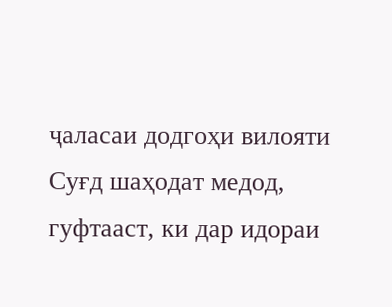ҷаласаи додгоҳи вилояти Суғд шаҳодат медод, гуфтааст, ки дар идораи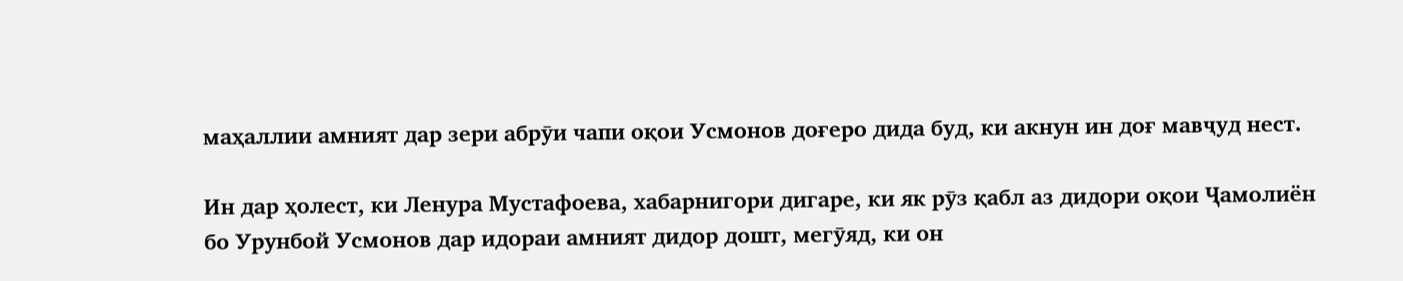маҳаллии амният дар зери абрӯи чапи оқои Усмонов доғеро дида буд, ки акнун ин доғ мавҷуд нест.

Ин дар ҳолест, ки Ленура Мустафоева, хабарнигори дигаре, ки як рӯз қабл аз дидори оқои Ҷамолиён бо Урунбой Усмонов дар идораи амният дидор дошт, мегӯяд, ки он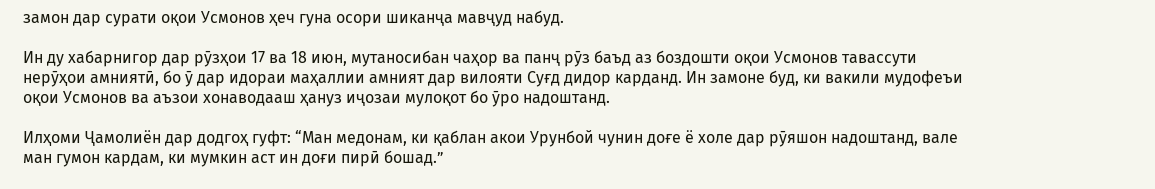замон дар сурати оқои Усмонов ҳеч гуна осори шиканҷа мавҷуд набуд.

Ин ду хабарнигор дар рӯзҳои 17 ва 18 июн, мутаносибан чаҳор ва панҷ рӯз баъд аз боздошти оқои Усмонов тавассути нерӯҳои амниятӣ, бо ӯ дар идораи маҳаллии амният дар вилояти Суғд дидор карданд. Ин замоне буд, ки вакили мудофеъи оқои Усмонов ва аъзои хонаводааш ҳануз иҷозаи мулоқот бо ӯро надоштанд.

Илҳоми Ҷамолиён дар додгоҳ гуфт: “Ман медонам, ки қаблан акои Урунбой чунин доғе ё холе дар рӯяшон надоштанд, вале ман гумон кардам, ки мумкин аст ин доғи пирӣ бошад.”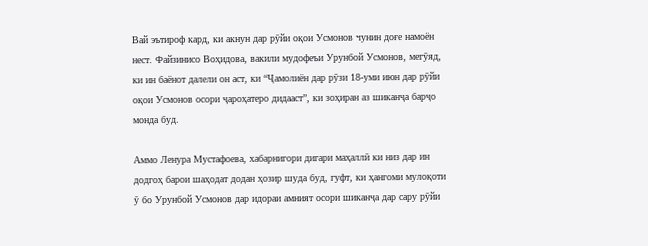Вай эътироф кард, ки акнун дар рӯйи оқои Усмонов чунин доғе намоён нест. Файзинисо Воҳидова, вакили мудофеъи Урунбой Усмонов, мегӯяд, ки ин баёнот далели он аст, ки “Ҷамолиён дар рӯзи 18-уми июн дар рӯйи оқои Усмонов осори ҷароҳатеро дидааст”, ки зоҳиран аз шиканҷа барҷо монда буд.

Аммо Ленура Мустафоева, хабарнигори дигари маҳаллӣ ки низ дар ин додгоҳ барои шаҳодат додан ҳозир шуда буд, гуфт, ки ҳангоми мулоқоти ӯ бо Урунбой Усмонов дар идораи амният осори шиканҷа дар сару рӯйи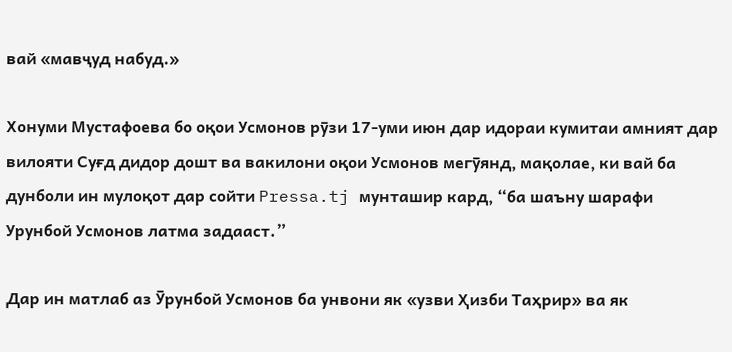вай «мавҷуд набуд.»

Хонуми Мустафоева бо оқои Усмонов рӯзи 17-уми июн дар идораи кумитаи амният дар вилояти Суғд дидор дошт ва вакилони оқои Усмонов мегӯянд, мақолае, ки вай ба дунболи ин мулоқот дар сойти Pressa.tj мунташир кард, “ба шаъну шарафи Урунбой Усмонов латма задааст.”

Дар ин матлаб аз Ӯрунбой Усмонов ба унвони як «узви Ҳизби Таҳрир» ва як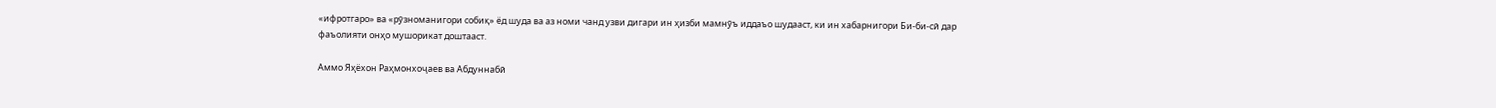«ифротгаро» ва «рӯзноманигори собиқ» ёд шуда ва аз номи чанд узви дигари ин ҳизби мамнӯъ иддаъо шудааст, ки ин хабарнигори Би-би-сӣ дар фаъолияти онҳо мушорикат доштааст.

Аммо Яҳёхон Раҳмонхоҷаев ва Абдуннабӣ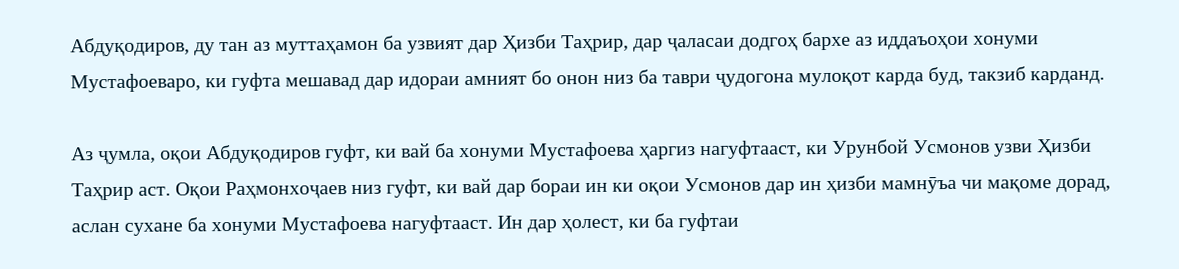Абдуқодиров, ду тан аз муттаҳамон ба узвият дар Ҳизби Таҳрир, дар ҷаласаи додгоҳ бархе аз иддаъоҳои хонуми Мустафоеваро, ки гуфта мешавад дар идораи амният бо онон низ ба таври ҷудогона мулоқот карда буд, такзиб карданд.

Аз ҷумла, оқои Абдуқодиров гуфт, ки вай ба хонуми Мустафоева ҳаргиз нагуфтааст, ки Урунбой Усмонов узви Ҳизби Таҳрир аст. Оқои Раҳмонхоҷаев низ гуфт, ки вай дар бораи ин ки оқои Усмонов дар ин ҳизби мамнӯъа чи мақоме дорад, аслан сухане ба хонуми Мустафоева нагуфтааст. Ин дар ҳолест, ки ба гуфтаи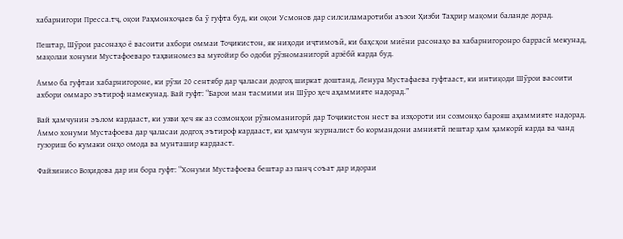хабарнигори Пресса.тҷ, оқои Раҳмонхоҷаев ба ӯ гуфта буд, ки оқои Усмонов дар силсиламаротиби аъзои Ҳизби Таҳрир мақоми баланде дорад.

Пештар, Шӯрои расонаҳо ё васоити ахбори оммаи Тоҷикистон, як ниҳоди иҷтимоъӣ, ки баҳсҳои миёни расонаҳо ва хабарнигоронро баррасӣ мекунад, мақолаи хонуми Мустафоеваро таҳвиномез ва муғойир бо одоби рӯзноманигорӣ арзёбӣ карда буд.

Аммо ба гуфтаи хабарнигороне, ки рӯзи 20 сентябр дар ҷаласаи додгоҳ ширкат доштанд, Ленура Мустафаева гуфтааст, ки интиқоди Шӯрои васоити ахбори оммаро эътироф намекунад. Вай гуфт: “Барои ман тасмими ин Шӯро ҳеч аҳаммияте надорад.”

Вай ҳамчунин эълом кардааст, ки узви ҳеч як аз созмонҳои рӯзноманигорӣ дар Тоҷикистон нест ва изҳороти ин созмонҳо барояш аҳаммияте надорад. Аммо хонуми Мустафоева дар ҷаласаи додгоҳ эътироф кардааст, ки ҳамчун журналист бо кормандони амниятӣ пештар ҳам ҳамкорӣ карда ва чанд гузориш бо кумаки онҳо омода ва мунташир кардааст.

Файзинисо Воҳидова дар ин бора гуфт: “Хонуми Мустафоева бештар аз панҷ соъат дар идораи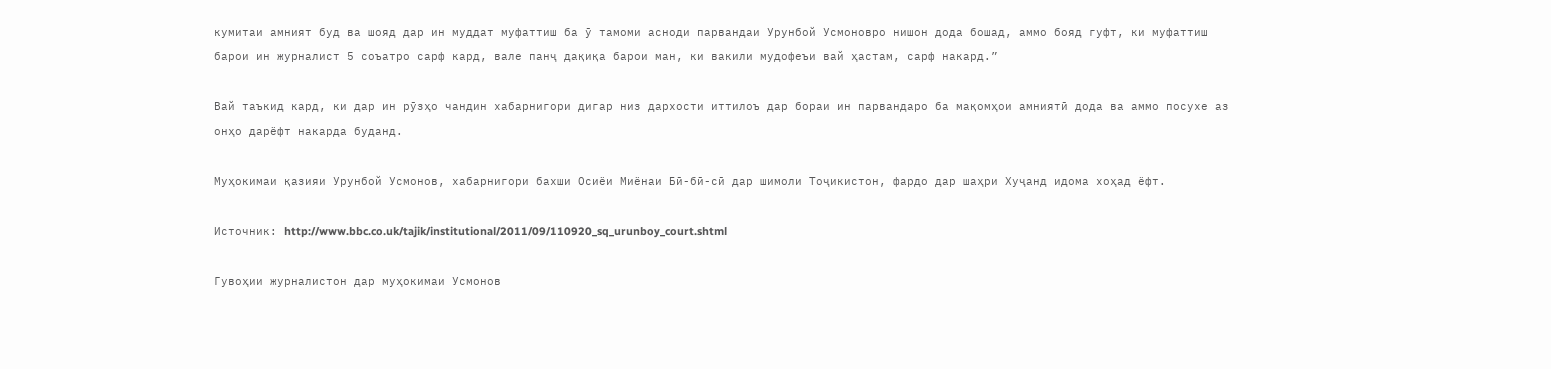кумитаи амният буд ва шояд дар ин муддат муфаттиш ба ӯ тамоми асноди парвандаи Урунбой Усмоновро нишон дода бошад, аммо бояд гуфт, ки муфаттиш барои ин журналист 5 соъатро сарф кард, вале панҷ дақиқа барои ман, ки вакили мудофеъи вай ҳастам, сарф накард.”

Вай таъкид кард, ки дар ин рӯзҳо чандин хабарнигори дигар низ дархости иттилоъ дар бораи ин парвандаро ба мақомҳои амниятӣ дода ва аммо посухе аз онҳо дарёфт накарда буданд.

Муҳокимаи қазияи Урунбой Усмонов, хабарнигори бахши Осиёи Миёнаи Бӣ-бӣ-сӣ дар шимоли Тоҷикистон, фардо дар шаҳри Хуҷанд идома хоҳад ёфт.

Источник: http://www.bbc.co.uk/tajik/institutional/2011/09/110920_sq_urunboy_court.shtml

Гувоҳии журналистон дар муҳокимаи Усмонов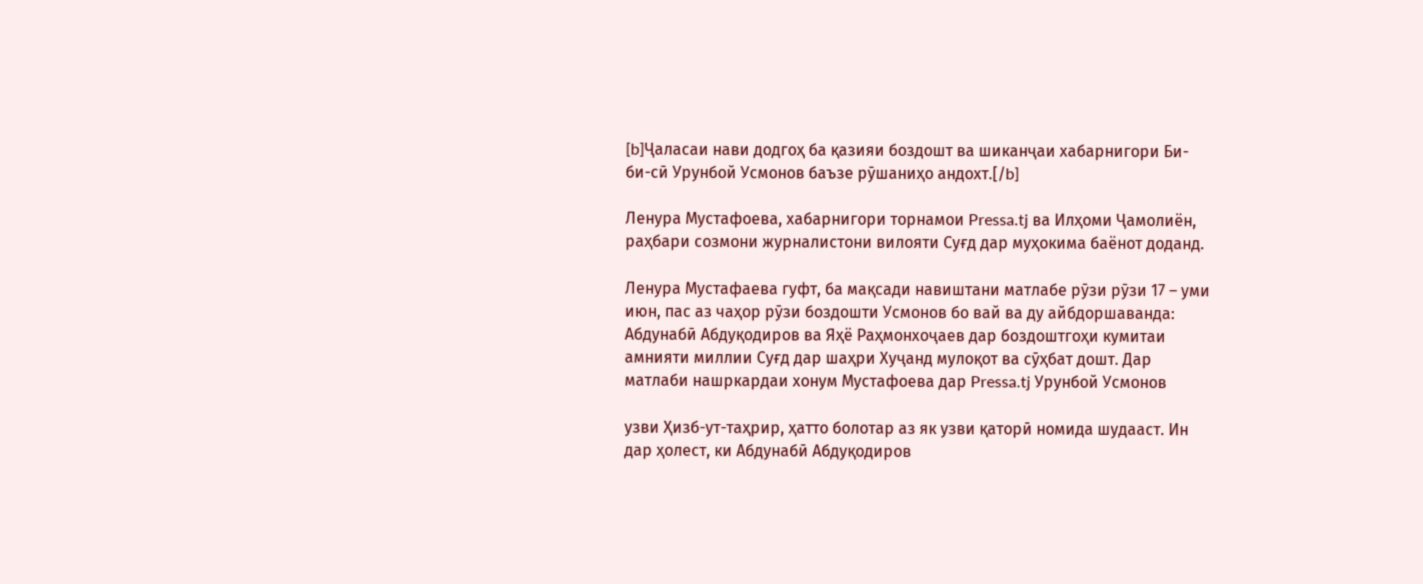[b]Ҷаласаи нави додгоҳ ба қазияи боздошт ва шиканҷаи хабарнигори Би-би-сӣ Урунбой Усмонов баъзе рӯшаниҳо андохт.[/b]

Ленура Мустафоева, хабарнигори торнамои Pressa.tj ва Илҳоми Ҷамолиён, раҳбари созмони журналистони вилояти Суғд дар муҳокима баёнот доданд.

Ленура Мустафаева гуфт, ба мақсади навиштани матлабе рӯзи рӯзи 17 – уми июн, пас аз чаҳор рӯзи боздошти Усмонов бо вай ва ду айбдоршаванда: Абдунабӣ Абдуқодиров ва Яҳё Раҳмонхоҷаев дар боздоштгоҳи кумитаи амнияти миллии Суғд дар шаҳри Хуҷанд мулоқот ва сӯҳбат дошт. Дар матлаби нашркардаи хонум Мустафоева дар Pressa.tj Урунбой Усмонов

узви Ҳизб-ут-таҳрир, ҳатто болотар аз як узви қаторӣ номида шудааст. Ин дар ҳолест, ки Абдунабӣ Абдуқодиров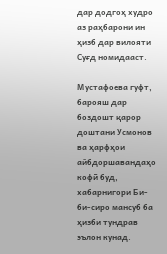дар додгоҳ худро аз раҳбарони ин ҳизб дар вилояти Суғд номидааст.

Мустафоева гуфт, барояш дар боздошт қарор доштани Усмонов ва ҳарфҳои айбдоршавандаҳо кофӣ буд, хабарнигори Би-би-сиро мансуб ба ҳизби тундрав эълон кунад.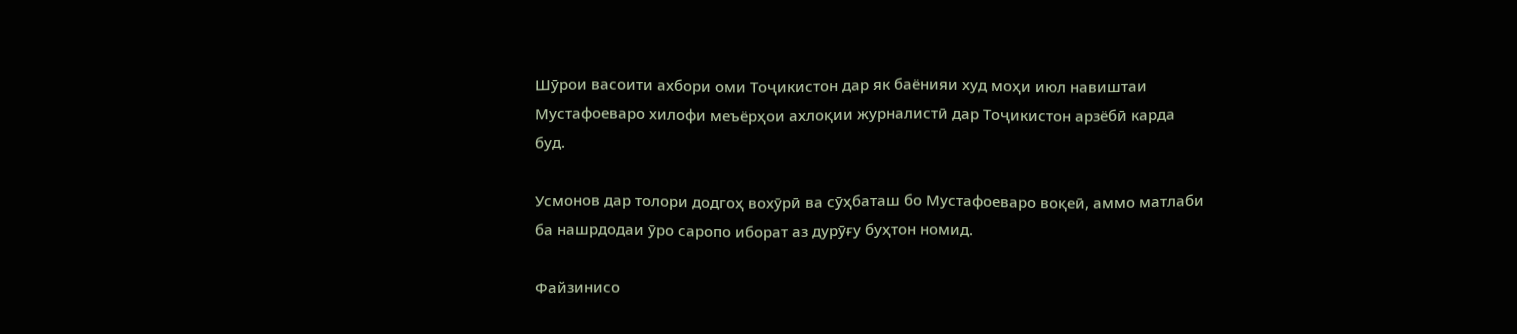Шӯрои васоити ахбори оми Тоҷикистон дар як баёнияи худ моҳи июл навиштаи Мустафоеваро хилофи меъёрҳои ахлоқии журналистӣ дар Тоҷикистон арзёбӣ карда буд.

Усмонов дар толори додгоҳ вохӯрӣ ва сӯҳбаташ бо Мустафоеваро воқеӣ, аммо матлаби ба нашрдодаи ӯро саропо иборат аз дурӯғу буҳтон номид.

Файзинисо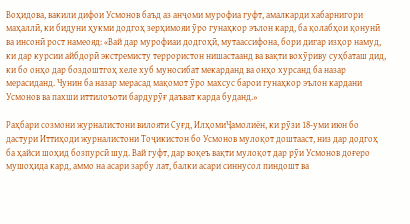Воҳидова, вакили дифои Усмонов баъд аз анҷоми мурофиа гуфт, амалкарди хабарнигори маҳаллӣ, ки бидуни ҳукми додгоҳ зерҳимояи ӯро гунаҳкор эълон кард, ба қолабҳои қонунӣ ва инсонӣ рост намеояд: «Вай дар мурофиаи додгоҳӣ, мутаассифона, бори дигар изҳор намуд, ки дар курсии айбдорӣ экстремисту террористон нишастаанд ва вақти вохӯриву суҳбаташ дид, ки бо онҳо дар боздоштгоҳ хеле хуб муносибат мекарданд ва онҳо хурсанд ба назар мерасиданд. Чунин ба назар мерасад мақомот ӯро махсус барои гунаҳкор эълон кардани Усмонов ва пахши иттилоъоти бардурӯғ даъват карда буданд.»

Раҳбари созмони журналистони вилояти Суғд, ИлҳомиҶамолиён, ки рӯзи 18-уми июн бо дастури Иттиҳоди журналистони Тоҷикистон бо Усмонов мулоқот доштааст, низ дар додгоҳ ба ҳайси шоҳид бозпурсӣ шуд. Вай гуфт, дар воқеъ вақти мулоқот дар рӯи Усмонов доғеро мушоҳида кард, аммо на асари зарбу лат, балки асари синнусол пиндошт ва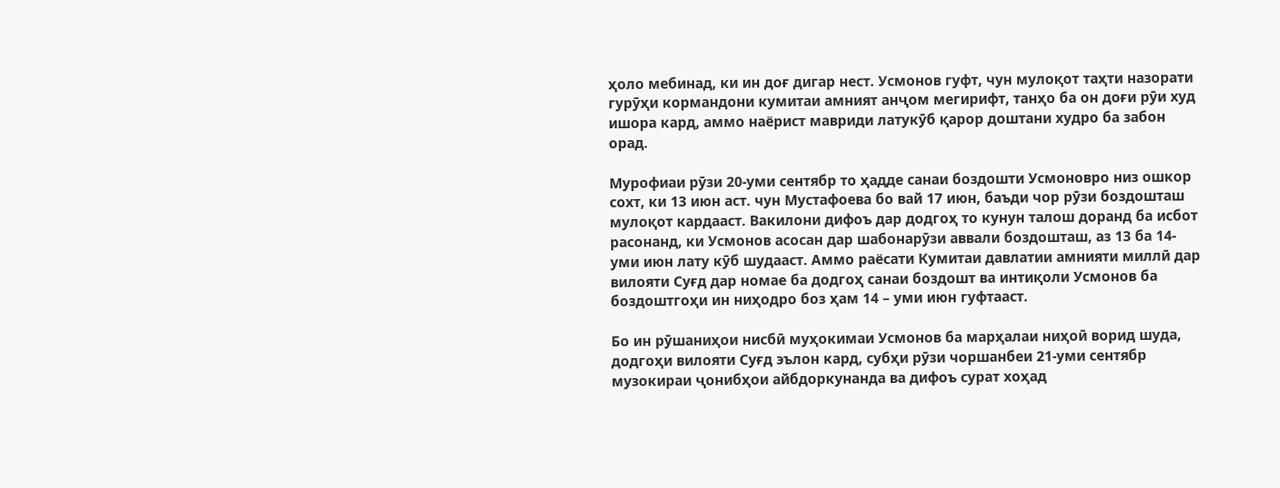ҳоло мебинад, ки ин доғ дигар нест. Усмонов гуфт, чун мулоқот таҳти назорати гурӯҳи кормандони кумитаи амният анҷом мегирифт, танҳо ба он доғи рӯи худ ишора кард, аммо наёрист мавриди латукӯб қарор доштани худро ба забон орад.

Мурофиаи рӯзи 20-уми сентябр то ҳадде санаи боздошти Усмоновро низ ошкор сохт, ки 13 июн аст. чун Мустафоева бо вай 17 июн, баъди чор рӯзи боздошташ мулоқот кардааст. Вакилони дифоъ дар додгоҳ то кунун талош доранд ба исбот расонанд, ки Усмонов асосан дар шабонарӯзи аввали боздошташ, аз 13 ба 14-уми июн лату кӯб шудааст. Аммо раёсати Кумитаи давлатии амнияти миллӣ дар вилояти Суғд дар номае ба додгоҳ санаи боздошт ва интиқоли Усмонов ба боздоштгоҳи ин ниҳодро боз ҳам 14 – уми июн гуфтааст.

Бо ин рӯшаниҳои нисбӣ муҳокимаи Усмонов ба марҳалаи ниҳоӣ ворид шуда, додгоҳи вилояти Суғд эълон кард, субҳи рӯзи чоршанбеи 21-уми сентябр музокираи ҷонибҳои айбдоркунанда ва дифоъ сурат хоҳад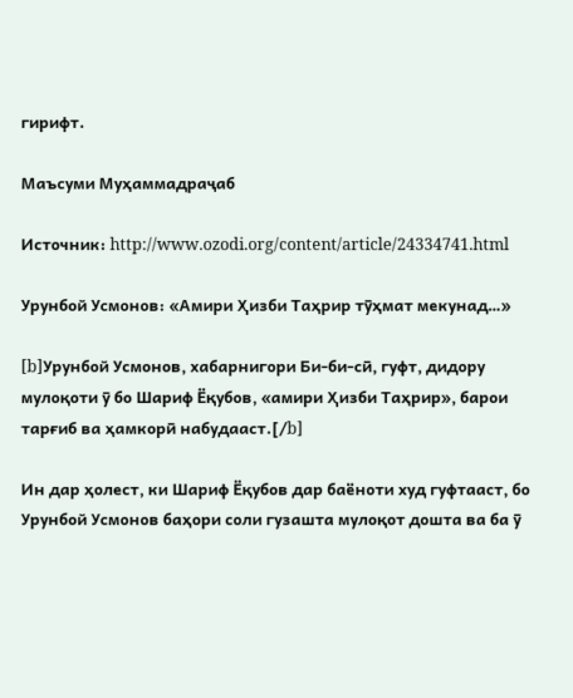гирифт.

Маъсуми Муҳаммадраҷаб

Источник: http://www.ozodi.org/content/article/24334741.html

Урунбой Усмонов: «Амири Ҳизби Таҳрир тӯҳмат мекунад…»

[b]Урунбой Усмонов, хабарнигори Би-би-сӣ, гуфт, дидору мулоқоти ӯ бо Шариф Ёқубов, «амири Ҳизби Таҳрир», барои тарғиб ва ҳамкорӣ набудааст.[/b]

Ин дар ҳолест, ки Шариф Ёқубов дар баёноти худ гуфтааст, бо Урунбой Усмонов баҳори соли гузашта мулоқот дошта ва ба ӯ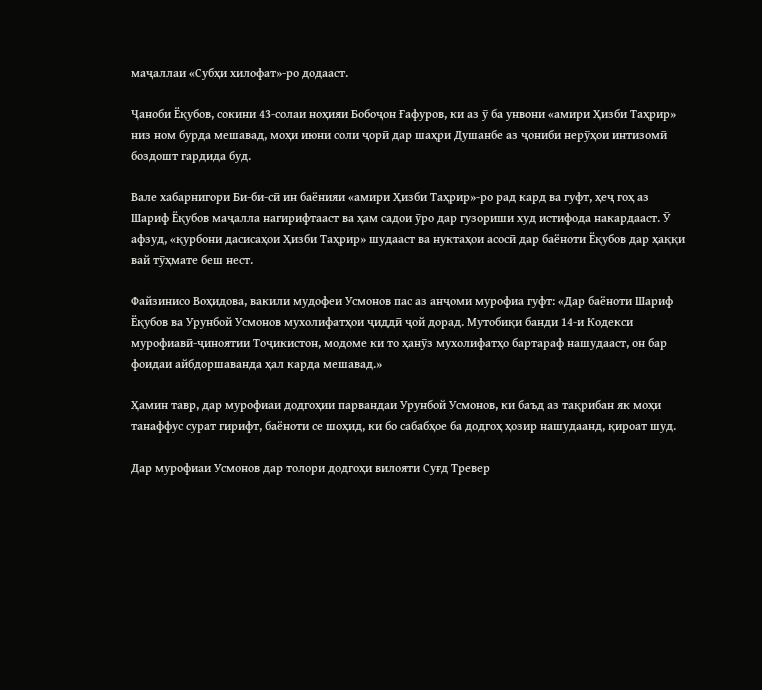маҷаллаи «Субҳи хилофат»-ро додааст.

Ҷаноби Ёқубов, сокини 43-солаи ноҳияи Бобоҷон Ғафуров, ки аз ӯ ба унвони «амири Ҳизби Таҳрир» низ ном бурда мешавад, моҳи июни соли ҷорӣ дар шаҳри Душанбе аз ҷониби нерӯҳои интизомӣ боздошт гардида буд.

Вале хабарнигори Би-би-сӣ ин баёнияи «амири Ҳизби Таҳрир»-ро рад кард ва гуфт, ҳеҷ гоҳ аз Шариф Ёқубов маҷалла нагирифтааст ва ҳам садои ӯро дар гузориши худ истифода накардааст. Ӯ афзуд, «қурбони дасисаҳои Ҳизби Таҳрир» шудааст ва нуктаҳои асосӣ дар баёноти Ёқубов дар ҳаққи вай тӯҳмате беш нест.

Файзинисо Воҳидова, вакили мудофеи Усмонов пас аз анҷоми мурофиа гуфт: «Дар баёноти Шариф Ёқубов ва Урунбой Усмонов мухолифатҳои ҷиддӣ ҷой дорад. Мутобиқи банди 14-и Кодекси мурофиавӣ-ҷиноятии Тоҷикистон, модоме ки то ҳанӯз мухолифатҳо бартараф нашудааст, он бар фоидаи айбдоршаванда ҳал карда мешавад.»

Ҳамин тавр, дар мурофиаи додгоҳии парвандаи Урунбой Усмонов, ки баъд аз тақрибан як моҳи танаффус сурат гирифт, баёноти се шоҳид, ки бо сабабҳое ба додгоҳ ҳозир нашудаанд, қироат шуд.

Дар мурофиаи Усмонов дар толори додгоҳи вилояти Суғд Тревер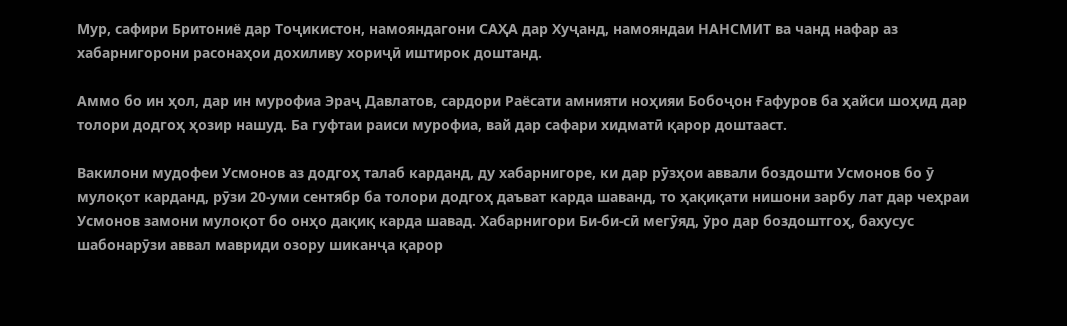Мур, сафири Бритониё дар Тоҷикистон, намояндагони САҲА дар Хуҷанд, намояндаи НАНСМИТ ва чанд нафар аз хабарнигорони расонаҳои дохиливу хориҷӣ иштирок доштанд.

Аммо бо ин ҳол, дар ин мурофиа Эраҷ Давлатов, сардори Раёсати амнияти ноҳияи Бобоҷон Ғафуров ба ҳайси шоҳид дар толори додгоҳ ҳозир нашуд. Ба гуфтаи раиси мурофиа, вай дар сафари хидматӣ қарор доштааст.

Вакилони мудофеи Усмонов аз додгоҳ талаб карданд, ду хабарнигоре, ки дар рӯзҳои аввали боздошти Усмонов бо ӯ мулоқот карданд, рӯзи 20-уми сентябр ба толори додгоҳ даъват карда шаванд, то ҳақиқати нишони зарбу лат дар чеҳраи Усмонов замони мулоқот бо онҳо дақиқ карда шавад. Хабарнигори Би-би-сӣ мегӯяд, ӯро дар боздоштгоҳ, бахусус шабонарӯзи аввал мавриди озору шиканҷа қарор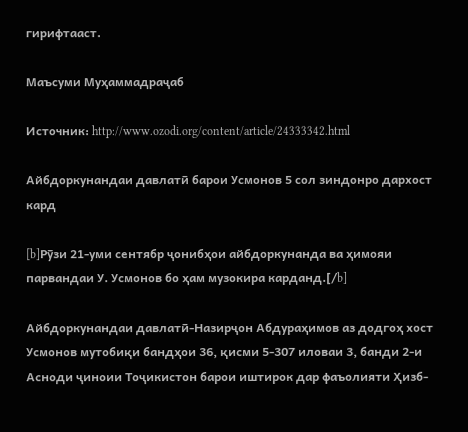гирифтааст.

Маъсуми Муҳаммадраҷаб

Источник: http://www.ozodi.org/content/article/24333342.html

Айбдоркунандаи давлатӣ барои Усмонов 5 сол зиндонро дархост кард

[b]Рӯзи 21-уми сентябр ҷонибҳои айбдоркунанда ва ҳимояи парвандаи У. Усмонов бо ҳам музокира карданд.[/b]

Айбдоркунандаи давлатӣ-Назирҷон Абдураҳимов аз додгоҳ хост Усмонов мутобиқи бандҳои 36, қисми 5-307 иловаи 3, банди 2-и Асноди ҷиноии Тоҷикистон барои иштирок дар фаъолияти Ҳизб-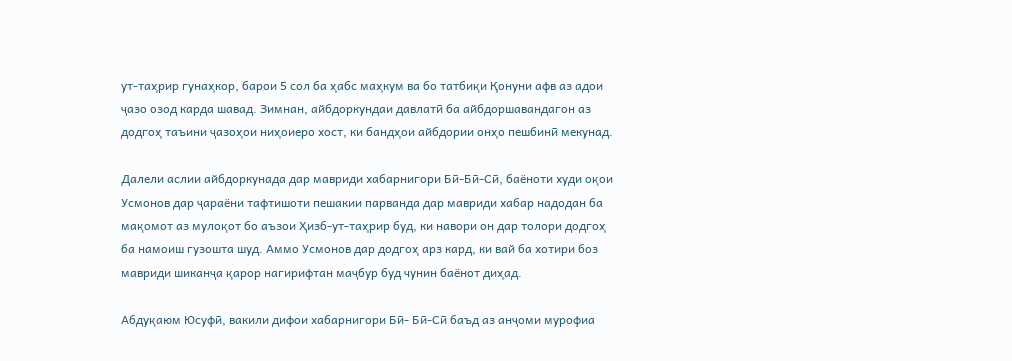ут-таҳрир гунаҳкор, барои 5 сол ба ҳабс маҳкум ва бо татбиқи Қонуни афв аз адои ҷазо озод карда шавад. Зимнан, айбдоркундаи давлатӣ ба айбдоршавандагон аз додгоҳ таъини ҷазоҳои ниҳоиеро хост, ки бандҳои айбдории онҳо пешбинӣ мекунад.

Далели аслии айбдоркунада дар мавриди хабарнигори Бӣ-Бӣ-Сӣ, баёноти худи оқои Усмонов дар ҷараёни тафтишоти пешакии парванда дар мавриди хабар надодан ба мақомот аз мулоқот бо аъзои Ҳизб-ут-таҳрир буд, ки навори он дар толори додгоҳ ба намоиш гузошта шуд. Аммо Усмонов дар додгоҳ арз кард, ки вай ба хотири боз мавриди шиканҷа қарор нагирифтан маҷбур буд чунин баёнот диҳад.

Абдуқаюм Юсуфӣ, вакили дифои хабарнигори Бӣ- Бӣ-Сӣ баъд аз анҷоми мурофиа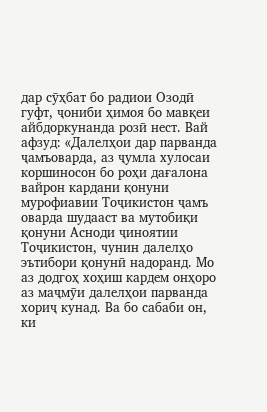дар сӯҳбат бо радиои Озодӣ гуфт, ҷониби ҳимоя бо мавқеи айбдоркунанда розӣ нест. Вай афзуд: «Далелҳои дар парванда ҷамъоварда, аз ҷумла хулосаи коршиносон бо роҳи дағалона вайрон кардани қонуни мурофиавии Тоҷикистон ҷамъ оварда шудааст ва мутобиқи қонуни Асноди ҷиноятии Тоҷикистон, чунин далелҳо эътибори қонунӣ надоранд. Мо аз додгоҳ хоҳиш кардем онҳоро аз маҷмӯи далелҳои парванда хориҷ кунад. Ва бо сабаби он, ки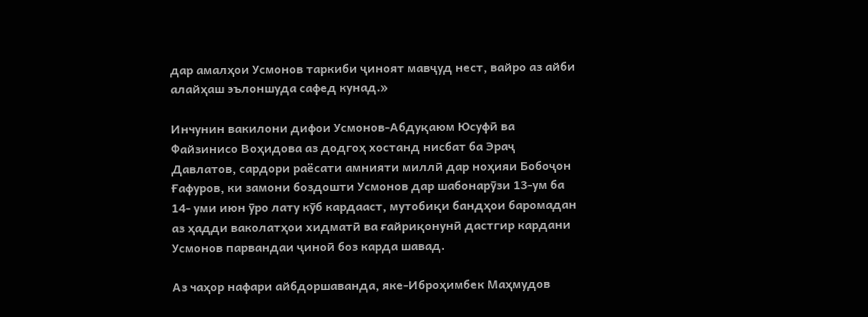дар амалҳои Усмонов таркиби ҷиноят мавҷуд нест, вайро аз айби алайҳаш эълоншуда сафед кунад.»

Инчунин вакилони дифои Усмонов-Абдуқаюм Юсуфӣ ва Файзинисо Воҳидова аз додгоҳ хостанд нисбат ба Эраҷ Давлатов, сардори раёсати амнияти миллӣ дар ноҳияи Бобоҷон Ғафуров, ки замони боздошти Усмонов дар шабонарӯзи 13-ум ба 14- уми июн ӯро лату кӯб кардааст, мутобиқи бандҳои баромадан аз ҳадди ваколатҳои хидматӣ ва ғайриқонунӣ дастгир кардани Усмонов парвандаи ҷиноӣ боз карда шавад.

Аз чаҳор нафари айбдоршаванда, яке-Иброҳимбек Маҳмудов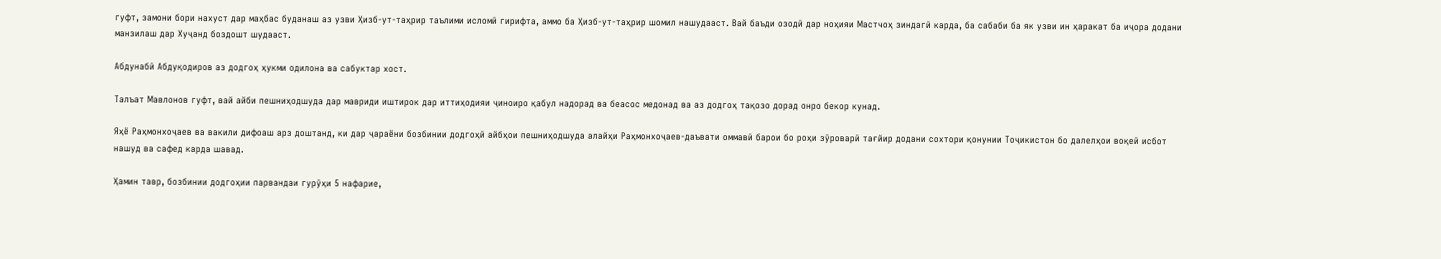гуфт, замони бори нахуст дар маҳбас буданаш аз узви Ҳизб-ут-таҳрир таълими исломӣ гирифта, аммо ба Ҳизб-ут-таҳрир шомил нашудааст. Вай баъди озодӣ дар ноҳияи Мастчоҳ зиндагӣ карда, ба сабаби ба як узви ин ҳаракат ба иҷора додани манзилаш дар Хуҷанд боздошт шудааст.

Абдунабӣ Абдуқодиров аз додгоҳ ҳукми одилона ва сабуктар хост.

Талъат Мавлонов гуфт, вай айби пешниҳодшуда дар мавриди иштирок дар иттиҳодияи ҷиноиро қабул надорад ва беасос медонад ва аз додгоҳ тақозо дорад онро бекор кунад.

Яҳё Раҳмонхоҷаев ва вакили дифоаш арз доштанд, ки дар ҷараёни бозбинии додгоҳӣ айбҳои пешниҳодшуда алайҳи Раҳмонхоҷаев-даъвати оммавӣ барои бо роҳи зӯроварӣ тағйир додани сохтори қонунии Тоҷикистон бо далелҳои воқеӣ исбот нашуд ва сафед карда шавад.

Ҳамин тавр, бозбинии додгоҳии парвандаи гурӯҳи 5 нафарие,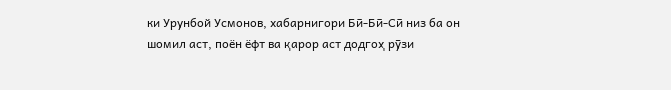ки Урунбой Усмонов, хабарнигори Бӣ-Бӣ-Сӣ низ ба он шомил аст, поён ёфт ва қарор аст додгоҳ рӯзи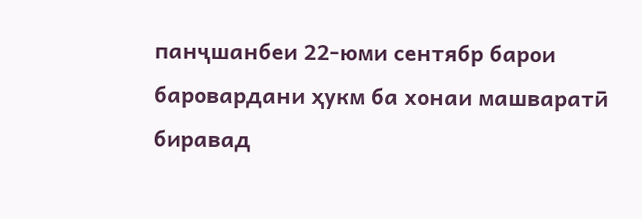панҷшанбеи 22-юми сентябр барои баровардани ҳукм ба хонаи машваратӣ биравад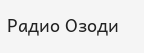Радио Озоди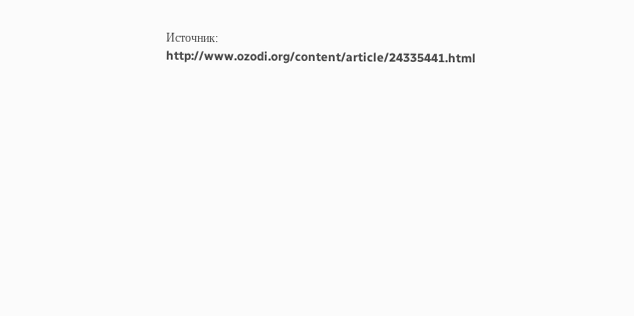Источник: http://www.ozodi.org/content/article/24335441.html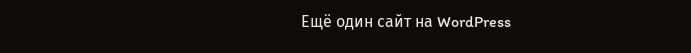Ещё один сайт на WordPress